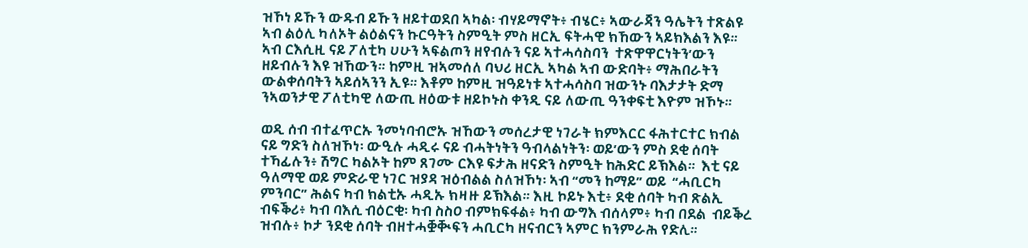ዝኾነ ይኹን ውዱብ ይኹን ዘይተወደበ ኣካል፡ ብሃይማኖት፥ ብሄር፥ ኣውራጃን ዓሌትን ተጽልዩ ኣብ ልዕሊ ካለኦት ልዕልናን ኩርዓትን ስምዒት ምስ ዘርኢ ፍትሓዊ ክኸውን ኣይክእልን እዩ። ኣብ ርእሲዚ ናይ ፖለቲካ ሀሁን ኣፍልጦን ዘየብሉን ናይ ኣተሓሳስባን  ተጽዋዋርነትን’ውን ዘይብሉን እዩ ዝኸውን። ከምዚ ዝኣመሰለ ባህሪ ዘርኢ ኣካል ኣብ ውድባት፥ ማሕበራትን ውልቀሰባትን ኣይሰኣንን ኢዩ። እቶም ከምዚ ዝዓይነቱ ኣተሓሳስባ ዝውንኑ ባእታታት ድማ ንኣወንታዊ ፖለቲካዊ ለውጢ ዘዕውቱ ዘይኮኑስ ቀንዲ ናይ ለውጢ ዓንቀፍቲ እዮም ዝኾኑ።

ወዲ ሰብ ብተፈጥርኡ ንመነባብሮኡ ዝኸውን መሰረታዊ ነገራት ክምእርር ፋሕተርተር ክብል ናይ ግድን ስለዝኾነ፡ ውዒሉ ሓዲሩ ናይ ብሓትነትን ዓብላልነትን፡ ወይ’ውን ምስ ደቂ ሰባት ተኻፊሉን፥ ሽግር ካልኦት ከም ጸገሙ ርእዩ ፍታሕ ዘናድን ስምዒት ከሕድር ይኽእል።  እቲ ናይ ዓለማዊ ወይ ምድራዊ ነገር ዝያዳ ዝዕብልል ስለዝኾነ፡ ኣብ “መን ከማይ” ወይ  “ሓቢርካ ምንባር” ሕልና ካብ ክልቲኡ ሓዲኡ ክዛዙ ይኽእል። እዚ ኮይኑ እቲ፥ ደቂ ሰባት ካብ ጽልኢ ብፍቕሪ፥ ካብ ባእሲ ብዕርቂ፡ ካብ ስስዐ ብምክፍፋል፥ ካብ ውግእ ብሰላም፥ ካብ በደል  ብይቕረ ዝብሉ፥ ኮታ ንደቂ ሰባት ብዘተሓቛቚፍን ሓቢርካ ዘናብርን ኣምር ክንምራሕ የድሊ።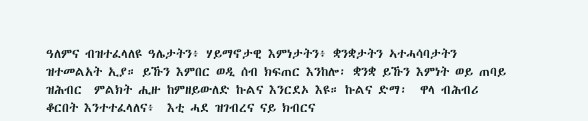ዓለምና ብዝተፈላለዩ ዓሌታትን፥ ሃይማኖታዊ እምነታትን፥ ቋንቋታትን ኣተሓሳባታትን ዝተመልአት ኢያ። ይኹን እምበር ወዲ ሰብ ክፍጠር እንከሎ፡ ቋንቋ ይኹን እምነት ወይ ጠባይ ዝሕብር  ምልክት ሒዙ ከምዘይውለድ ኩልና እንርደኦ እዩ። ኩልና ድማ፡  ዋላ ብሕብሪ ቆርበት እንተተፈላለና፥  እቲ ሓደ ዝገብረና ናይ ክብርና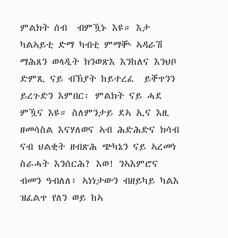ምልክት ሰብ  ብምዃኑ እዩ። እታ ካልኣይቲ ድማ ካብቲ ምማቚ ኣዳራሽ ማሕጸን ወላዲት ክንወጽእ እንከለና እንህቦ ድምጺ ናይ ብኽያት ከይተረፈ  ይቐጥንን ይረጉድን እምበር፡ ምልክት ናይ ሓደ ምዃና እዩ። ስለምንታይ ደኣ ኢና እዚ ዘመሳስል እናሃለወና ኣብ ሕድሕድና ክሳብ ናብ ህልቂት ዘብጽሕ ጭካኔን ናይ ኣረመነ ስራሓት እንሰርሕ? እወ! ንኣእምሮና  ብመን ዓብለለ፥ ኣነነታውን ብዘይካይ ካልእ ዝፈልጥ የለን ወይ ከኣ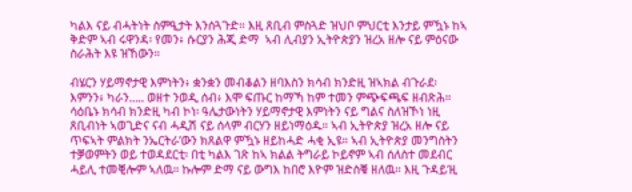ካልእ ናይ ብሓትነት ስምዒታት እንሰጓጉድ። እዚ ጸቢብ ምስጓድ ዝህቦ ምህርቲ እንታይ ምዃኑ ከኣ ቅድም ኣብ ሩዋንዳ፡ የመን፥ ሱርያን ሕጂ ድማ  ኣብ ሊብያን ኢትዮጵያን ዝረአ ዘሎ ናይ ምዕናው ስራሕት እዩ ዝኸውን።

ብሄርን ሃይማኖታዊ እምነትን፥ ቋንቋን መብቆልን ዘባእስን ክሳብ ክንድዚ ዝኣክል ብጉራደ፡ እምንን፥ ካራን….. ወዘተ ንወዲ ሰብ፥ እሞ ፍጡር ከማኻ ከም ተመን ምጭፍጫፍ ዘብጽሕ። ሳዕቤኑ ክሳብ ክንድዚ ካብ ኮነ፡ ዓሌታውነትን ሃይማኖታዊ እምነትን ናይ ግልና ስለዝኾነ ነዚ ጸቢብነት ኣወጊድና ናብ ሓዲሽ ናይ ሰላም ብርሃን ዘይነማዕዱ። ኣብ ኢትዮጵያ ዝረአ ዘሎ ናይ ጥፍኣት ምልክት ንኤርትራ’ውን ክጸልዋ ምዃኑ ዘይከሓድ ሓቂ ኢዩ። ኣብ ኢትዮጵያ መንግስትን ተቓወምትን ወይ ተወዳደርቲ፡ በቲ ካልእ ገጽ ከኣ ክልል ትግራይ ኮይኖም ኣብ ሰለስተ መደብር ሓይሊ ተመቒሎም ኣለዉ። ኩሎም ድማ ናይ ውግእ ከበሮ እዮም ዝድስቑ ዘለዉ። እዚ ጉዳይ’ዚ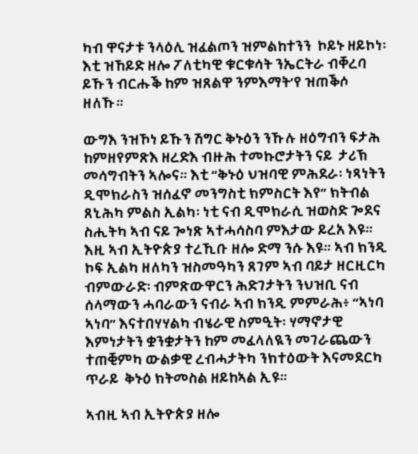ካብ ዋናታቱ ንላዕሊ ዝፈልጦን ዝምልከተንን  ኮይኑ ዘይኮነ፡ እቲ ዝኸይድ ዘሎ ፖለቲካዊ ቁርቁሳት ንኤርትራ ብቐረባ ይኹን ብርሑቕ ከም ዝጸልዋ ንምእማት’የ ዝጠቕሶ ዘለኹ።

ውግእ ንዝኾነ ይኹን ሽግር ቅኑዕን ንኹሉ ዘዕግብን ፍታሕ ከምዘየምጽእ ዘረድእ ብዙሕ ተመኩሮታትን ናይ  ታሪኽ መሳግብትን ኣሎና። እቲ “ቅኑዕ ህዝባዊ ምሕደራ፡ ነጻነትን ዲሞክራስን ዝሰፈኖ መንግስቲ ክምስርት እየ” ክትብል ጸኒሕካ ምልስ ኢልካ፡ ነቲ ናብ ዲሞክራሲ ዝወስድ ጐደና ስሒትካ ኣብ ናይ ጐነጽ ኣተሓሳስባ ምእታው ይረአ እዩ። እዚ ኣብ ኢትዮጵያ ተረኺቡ ዘሎ ድማ ንሱ እዩ። ኣብ ክንዲ ኮፍ ኢልካ ዘለካን ዝስመዓካን ጸገም ኣብ ባይታ ዘርዚርካ ብምውራድ፡ ብምጽውዋርን ሕድገታትን ንህዝቢ ናብ ሰላማውን ሓባራውን ናብራ ኣብ ክንዲ ምምራሕ፥ “ኣነባ ኣነባ” እናተበሃሃልካ ብሄራዊ ስምዒት፡ ሃማኖታዊ እምነታትን ቋንቋታትን ከም መፈላለዪን መገራጨውን ተጠቒምካ ውልቃዊ ረብሓታትካ ንክተዕውት እናመደርካ ጥራይ  ቅኑዕ ክትመስል ዘይከኣል ኢዩ።

ኣብዚ ኣብ ኢትዮጵያ ዘሎ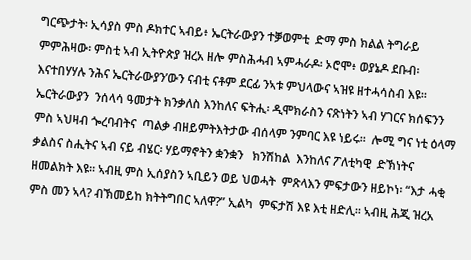ግርጭታት፡ ኢሳያስ ምስ ዶክተር ኣብይ፥ ኤርትራውያን ተቓወምቲ  ድማ ምስ ክልል ትግራይ ምምሕዛው፡ ምስቲ ኣብ ኢትዮጵያ ዝረአ ዘሎ ምስሕሓብ ኣምሓራዶ፡ ኦሮሞ፥ ወያኔዶ ደቡብ፡ እናተበሃሃሉ ንሕና ኤርትራውያን’ውን ናብቲ ናቶም ደርፊ ንኣቱ ምህላውና ኣዝዩ ዘተሓሳስብ እዩ።  ኤርትራውያን  ንሰላሳ ዓመታት ክንቃለስ እንከለና ፍትሒ፡ ዲሞክራስን ናጽነትን ኣብ ሃገርና ክሰፍንን ምስ ኣህዛብ ጐረባብትና  ጣልቃ ብዘይምትእትታው ብሰላም ንምባር እዩ ነይሩ።  ሎሚ ግና ነቲ ዕላማ ቃልስና ስሒትና ኣብ ናይ ብሄር፡ ሃይማኖትን ቋንቋን   ክንሽከል  እንከለና ፖለቲካዊ  ድኽነትና ዘመልክት እዩ። ኣብዚ ምስ ኢሰያስን ኣቢይን ወይ ህወሓት  ምጽላእን ምፍታውን ዘይኮነ፡ “እታ ሓቂ ምስ መን ኣላ? ብኽመይከ ክትትግበር ኣለዋ?” ኢልካ  ምፍታሽ እዩ እቲ ዘድሊ። ኣብዚ ሕጂ ዝረአ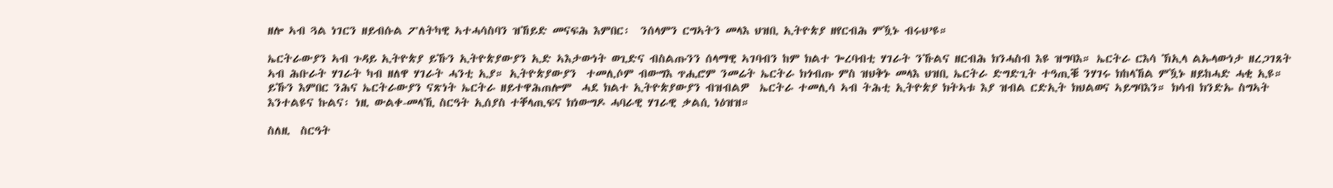ዘሎ ኣብ ጓል ነገርን ዘይብሱል ፖለትካዊ ኣተሓሳስባን ዝኸይድ መናፍሕ እምበር፡  ንሰላምን ርግኣትን መላእ ህዝቢ ኢትዮጵያ ዘየርብሕ ምዃኑ ብሩህ’ዩ።

ኤርትራውያን ኣብ ጉዳይ ኢትዮጵያ ይኹን ኢትዮጵያውያን ኢድ ኣእታውነት ወጊድና ብስልጡንን ሰላማዊ ኣገባብን ከም ክልተ ጐረባብቲ ሃገራት ንኹልና ዘርብሕ ክንሓስብ እዩ ዝግባእ። ኤርትራ ርእሳ ኽኢላ ልኡላውነታ ዘረጋገጸት ኣብ ሕቡራት ሃገራት ካብ ዘለዋ ሃገራት ሓንቲ ኢያ። ኢትዮጵያውያን  ተመሊሶም ብውግእ ጥሒሮም ንመሬት ኤርትራ ክጎብጡ ምስ ዝህቅኑ መላእ ህዝቢ ኤርትራ ድግድጊት ተዓጢቑ ንሃገሩ ክከላኸል ምዃኑ ዘይከሓድ ሓቂ ኢዩ። ይኹን እምበር ንሕና ኤርትራውያን ናጽነት ኤርትራ ዘይተዋሕጠሎም  ሓደ ክልተ ኢትዮጵያውያን ብዝብልዎ  ኤርትራ ተመሊሳ ኣብ ትሕቲ ኢትዮጵያ ክትኣቱ እያ ዝብል ርድኢት ክህልወና ኣይግባእን። ክሳብ ክንድኡ ስግኣት  እንተልዩና ኩልና፡ ነዚ ውልቀ-መላኺ ስርዓት ኢሰያስ ተቐላጢፍና ክነውግዶ ሓባራዊ ሃገራዊ ቃልሲ ነዕዝዝ።

ስለዚ  ስርዓት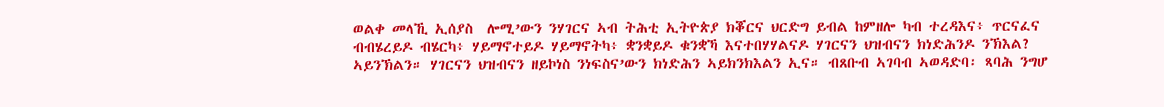ወልቀ መላኺ ኢሰያስ  ሎሚ’ውን ንሃገርና ኣብ ትሕቲ ኢትዮጵያ ክቖርና ህርድግ ይብል ከምዘሎ ካብ ተረዳእና፥ ጥርናፈና ብብሄረይዶ ብሄርካ፥ ሃይማኖተይዶ ሃይማኖትካ፥ ቋንቋይዶ ቁንቋኻ እናተበሃሃልናዶ ሃገርናን ህዝብናን ክነድሕንዶ ንኽእል? ኣይንኽልን። ሃገርናን ህዝብናን ዘይኮነስ ንነፍስና’ውን ክነድሕን ኣይክንክእልን ኢና። ብጸቡብ ኣገባብ ኣወዳድባ፡ ጻባሕ ንግሆ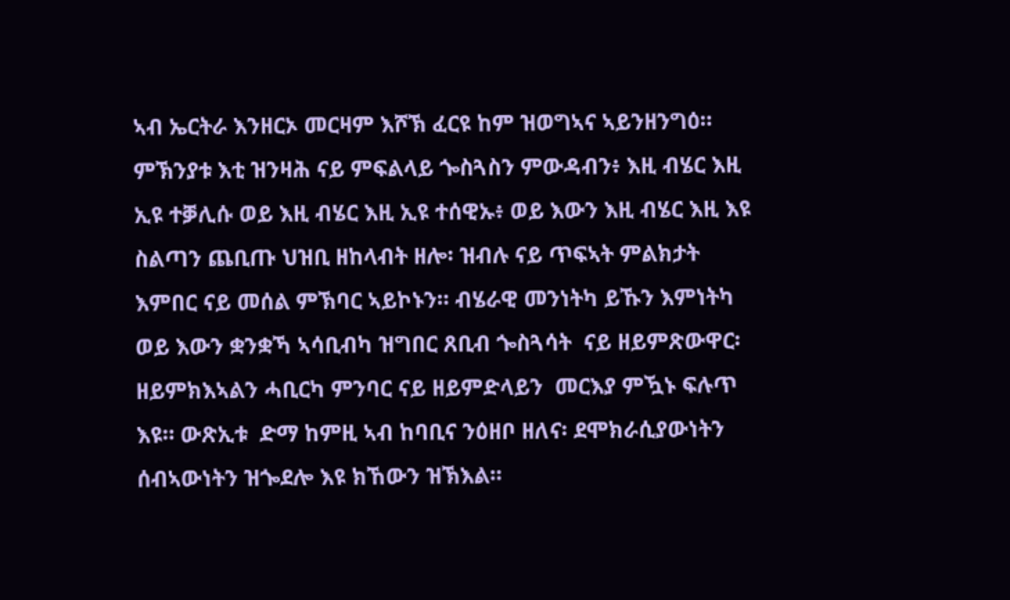ኣብ ኤርትራ እንዘርኦ መርዛም እሾኽ ፈርዩ ከም ዝወግኣና ኣይንዘንግዕ።  ምኽንያቱ እቲ ዝንዛሕ ናይ ምፍልላይ ጐስጓስን ምውዳብን፥ እዚ ብሄር እዚ ኢዩ ተቓሊሱ ወይ እዚ ብሄር እዚ ኢዩ ተሰዊኡ፥ ወይ እውን እዚ ብሄር እዚ እዩ ስልጣን ጨቢጡ ህዝቢ ዘከላብት ዘሎ፡ ዝብሉ ናይ ጥፍኣት ምልክታት እምበር ናይ መሰል ምኽባር ኣይኮኑን። ብሄራዊ መንነትካ ይኹን እምነትካ ወይ እውን ቋንቋኻ ኣሳቢብካ ዝግበር ጸቢብ ጐስጓሳት  ናይ ዘይምጽውዋር፡ ዘይምክእኣልን ሓቢርካ ምንባር ናይ ዘይምድላይን  መርእያ ምዃኑ ፍሉጥ እዩ። ውጽኢቱ  ድማ ከምዚ ኣብ ከባቢና ንዕዘቦ ዘለና፡ ደሞክራሲያውነትን ሰብኣውነትን ዝጐደሎ እዩ ክኸውን ዝኽእል።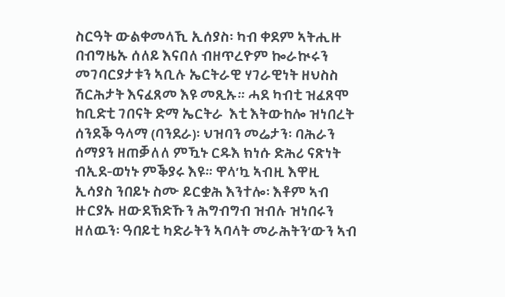ስርዓት ውልቀመላኺ ኢሰያስ፡ ካብ ቀደም ኣትሒዙ በብግዜኡ ሰለይ እናበለ ብዘጥረዮም ኰራኲሩን መገባርያታቱን ኣቢሉ ኤርትራዊ ሃገራዊነት ዘህስስ ሽርሕታት እናፈጸመ እዩ መጺኡ። ሓደ ካብቲ ዝፈጸሞ ከቢድቲ ገበናት ድማ ኤርትራ  እቲ እትውከሎ ዝነበረት  ሰንደቕ ዓላማ (ባንደራ)፡ ህዝባን መሬታን፡ ባሕራን ሰማያን ዘጠቓለለ ምዃኑ ርዱእ ክነሱ ድሕሪ ናጽነት ብኢደ-ወነኑ ምቕያሩ እዩ። ዋላ’ኳ ኣብዚ እዋዚ ኢሳያስ ንበይኑ ስሙ ይርቋሕ እንተሎ፡ እቶም ኣብ ዙርያኡ ዘውደኽድኹን ሕግብግብ ዝብሉ ዝነበሩን ዘለዉን፡ ዓበይቲ ካድራትን ኣባላት መራሕትን’ውን ኣብ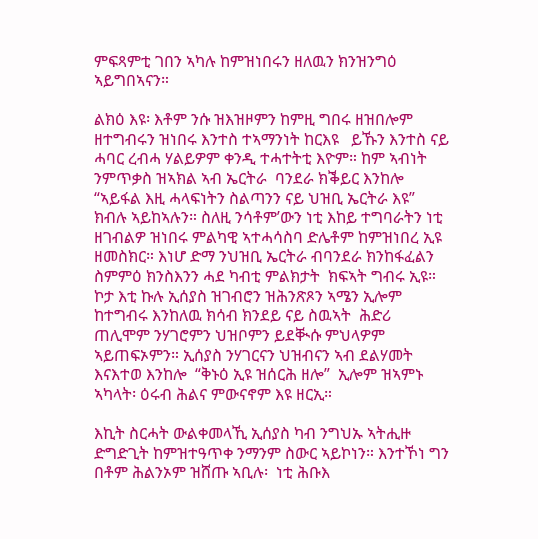ምፍጻምቲ ገበን ኣካሉ ከምዝነበሩን ዘለዉን ክንዝንግዕ ኣይግበኣናን።

ልክዕ እዩ፡ እቶም ንሱ ዝእዝዞምን ከምዚ ግበሩ ዘዝበሎም ዘተግብሩን ዝነበሩ እንተስ ተኣማንነት ከርእዩ   ይኹን እንተስ ናይ ሓባር ረብሓ ሃልይዎም ቀንዲ ተሓተትቲ እዮም። ከም ኣብነት ንምጥቃስ ዝኣክል ኣብ ኤርትራ  ባንደራ ክቕይር እንከሎ “ኣይፋል እዚ ሓላፍነትን ስልጣንን ናይ ህዝቢ ኤርትራ እዩ” ክብሉ ኣይከኣሉን። ስለዚ ንሳቶም’ውን ነቲ እከይ ተግባራትን ነቲ ዘገብልዎ ዝነበሩ ምልካዊ ኣተሓሳስባ ድሌቶም ከምዝነበረ ኢዩ ዘመስክር። እነሆ ድማ ንህዝቢ ኤርትራ ብባንደራ ክንከፋፈልን ስምምዕ ክንስእንን ሓደ ካብቲ ምልክታት  ክፍኣት ግብሩ ኢዩ። ኮታ እቲ ኩሉ ኢሰያስ ዝገብሮን ዝሕንጽጾን ኣሜን ኢሎም ከተግብሩ እንከለዉ ክሳብ ክንደይ ናይ ስዉኣት  ሕድሪ   ጠሊሞም ንሃገሮምን ህዝቦምን ይደቚሱ ምህላዎም ኣይጠፍኦምን። ኢሰያስ ንሃገርናን ህዝብናን ኣብ ደልሃመት እናእተወ እንከሎ  “ቅኑዕ ኢዩ ዝሰርሕ ዘሎ”  ኢሎም ዝኣምኑ ኣካላት፡ ዕሩብ ሕልና ምውናኖም እዩ ዘርኢ።

እኪት ስርሓት ውልቀመላኺ ኢሰያስ ካብ ንግህኡ ኣትሒዙ ድግድጊት ከምዝተዓጥቀ ንማንም ስውር ኣይኮነን። እንተኾነ ግን በቶም ሕልንኦም ዝሸጡ ኣቢሉ፡  ነቲ ሕቡእ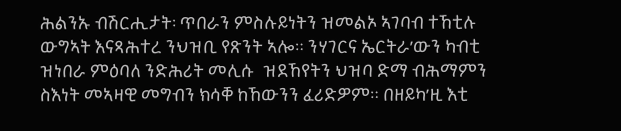ሕልንኡ ብሽርሒታት፡ ጥበራን ምስሉይነትን ዝመልኦ ኣገባብ ተኸቲሉ ውግኣት እናጻሕተረ ንህዝቢ የጽንት ኣሎ። ንሃገርና ኤርትራ’ውን ካብቲ ዝነበራ ምዕባለ ንድሕሪት መሊሱ  ዝደኸየትን ህዝባ ድማ ብሕማምን ስእነት መኣዛዊ መግብን ክሳቐ ከኸውንን ፈሪድዎም። በዘይካ’ዚ እቲ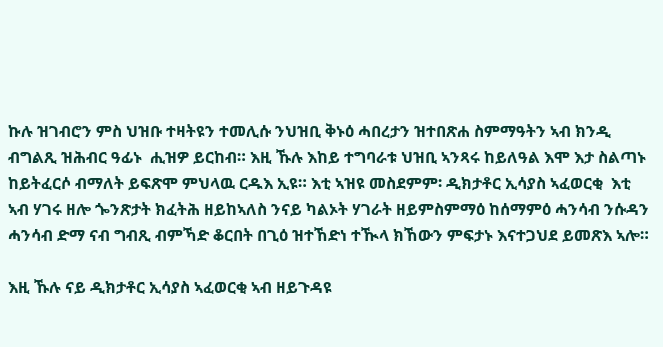ኩሉ ዝገብሮን ምስ ህዝቡ ተዛትዩን ተመሊሱ ንህዝቢ ቅኑዕ ሓበረታን ዝተበጽሐ ስምማዓትን ኣብ ክንዲ ብግልጺ ዝሕብር ዓፊኑ  ሒዝዎ ይርከብ። እዚ ኹሉ እከይ ተግባራቱ ህዝቢ ኣንጻሩ ከይለዓል እሞ እታ ስልጣኑ ከይትፈርሶ ብማለት ይፍጽሞ ምህላዉ ርዱእ ኢዩ። እቲ ኣዝዩ መስደምም፡ ዲክታቶር ኢሳያስ ኣፈወርቂ  እቲ ኣብ ሃገሩ ዘሎ ጐንጽታት ክፈትሕ ዘይከኣለስ ንናይ ካልኦት ሃገራት ዘይምስምማዕ ከሰማምዕ ሓንሳብ ንሱዳን ሓንሳብ ድማ ናብ ግብጺ ብምኻድ ቆርበት በጊዕ ዝተኸድነ ተዂላ ክኸውን ምፍታኑ እናተጋህደ ይመጽእ ኣሎ።

እዚ ኹሉ ናይ ዲክታቶር ኢሳያስ ኣፈወርቂ ኣብ ዘይጉዳዩ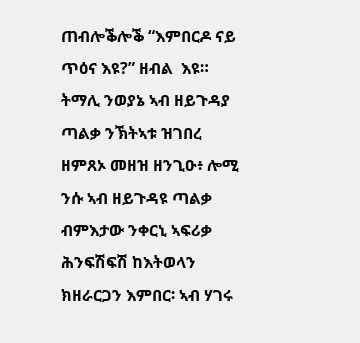ጠብሎቕሎቕ “እምበርዶ ናይ ጥዕና እዩ?” ዘብል  እዩ። ትማሊ ንወያኔ ኣብ ዘይጉዳያ ጣልቃ ንኽትኣቱ ዝገበረ ዘምጸኦ መዘዝ ዘንጊዑ፥ ሎሚ  ንሱ ኣብ ዘይጉዳዩ ጣልቃ ብምእታው ንቀርኒ ኣፍሪቃ ሕንፍሽፍሽ ከእትወላን ክዘራርጋን እምበር፡ ኣብ ሃገሩ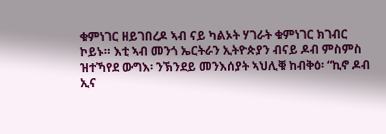ቁምነገር ዘይገበረዶ ኣብ ናይ ካልኦት ሃገራት ቁምነገር ክገብር ኮይኑ። እቲ ኣብ መንጎ ኤርትራን ኢትዮጵያን ብናይ ዶብ ምስምስ ዝተኻየደ ውግእ፡ ንኽንደይ መንእሰያት ኣህሊቑ ከብቅዕ፡ “ኪኖ ዶብ ኢና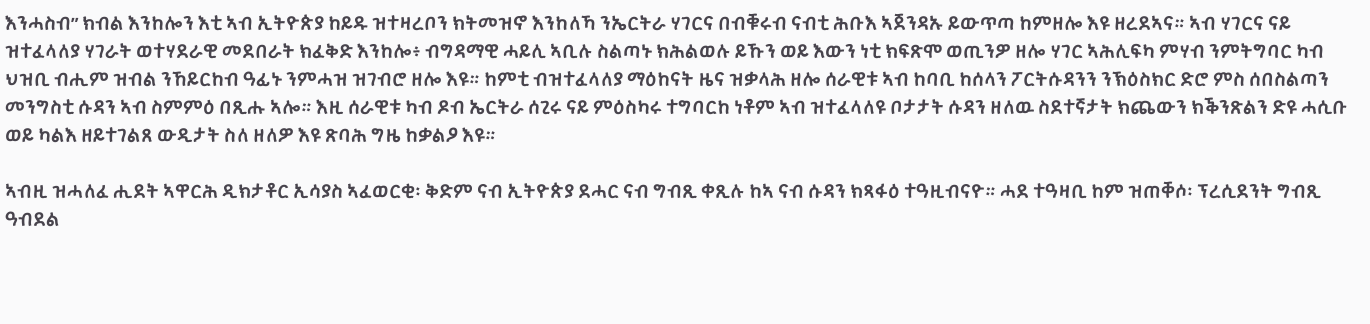እንሓስብ” ክብል እንከሎን እቲ ኣብ ኢትዮጵያ ከይዱ ዝተዛረቦን ክትመዝኖ እንከለኻ ንኤርትራ ሃገርና በብቑሩብ ናብቲ ሕቡእ ኣጀንዳኡ ይውጥጣ ከምዘሎ እዩ ዘረደኣና። ኣብ ሃገርና ናይ ዝተፈላለያ ሃገራት ወተሃደራዊ መደበራት ክፈቅድ እንከሎ፥ ብግዳማዊ ሓይሊ ኣቢሉ ስልጣኑ ክሕልወሉ ይኹን ወይ እውን ነቲ ክፍጽሞ ወጢንዎ ዘሎ ሃገር ኣሕሊፍካ ምሃብ ንምትግባር ካብ ህዝቢ ብሒም ዝብል ንኸይርከብ ዓፊኑ ንምሓዝ ዝገብሮ ዘሎ እዩ። ከምቲ ብዝተፈላለያ ማዕከናት ዜና ዝቃላሕ ዘሎ ሰራዊቱ ኣብ ከባቢ ከሰላን ፖርትሱዳንን ንኽዕስክር ድሮ ምስ ሰበስልጣን መንግስቲ ሱዳን ኣብ ስምምዕ በጺሑ ኣሎ። እዚ ሰራዊቱ ካብ ዶብ ኤርትራ ሰጊሩ ናይ ምዕስካሩ ተግባርከ ነቶም ኣብ ዝተፈላለዩ ቦታታት ሱዳን ዘለዉ ስደተኛታት ክጨውን ክቕንጽልን ድዩ ሓሲቡ ወይ ካልእ ዘይተገልጸ ውዲታት ስለ ዘለዎ እዩ ጽባሕ ግዜ ከቃልዖ እዩ።

ኣብዚ ዝሓለፈ ሒደት ኣዋርሕ ዲክታቶር ኢሳያስ ኣፈወርቂ፡ ቅድም ናብ ኢትዮጵያ ደሓር ናብ ግብጺ ቀጺሉ ከኣ ናብ ሱዳን ክጻፋዕ ተዓዚብናዮ። ሓደ ተዓዛቢ ከም ዝጠቐሶ፡ ፕረሲደንት ግብጺ ዓብደል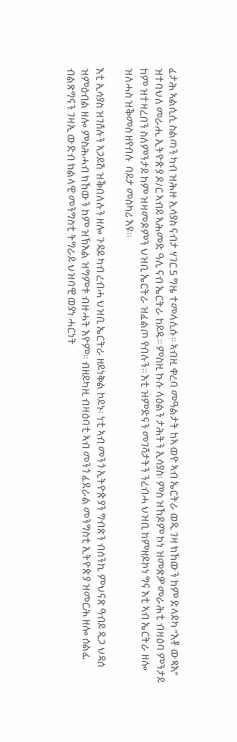ፈታሕ ኣልሲሲ ስልጣን ካብ ዝሕዙ ኢሳያስ ናብታ ሃገር 5 ግዜ ተመላሊሱ። ኣብዚ ቀረባ መዓልታት ከኣ ወዮ ኣብ ኤርትራ ወዲ ገዛ ክኸውን ከም ድላይካ “እቶ ውጻእ” ዝተባህለ መራሒ ኢትዮጵያ ዶ/ር ኣብይ ኣሕመድ ዓሊ ናብ ኤርትራ ከይዱ። ምስዚ ኩሉ ላዕልን ታሕትን ኢሳያስ፡ ምስ ዝኸዶም ኮነ ዝመጽዎ መራሕቲ ብዛዕባ ምንታይ ከም ዝተዛረበን ስለምንታይ ከም ዝዛመዶምን ህዝቢ ኤርትራ ዝፈልጦ የብሉን። እቲ ዝምድናን መገሻታትን ንረብሓ ህዝቢ ከምዘይኮነ ግና እቲ ኣብ ኤርትራ ዘሎ ዝለሓስ ዝቕመስ ዘየብሉ  ባይታ መስካሪ እዩ።

እቲ ኢሳያስ ዝገሸሉን ኣጋይሽ ዝቕበለሉን ዘሎ ጉዳይ ካብ ረብሓ ህዝቢ ኤርትራ ዘይነቅል ኮይኑ፡ ነቲ ኣብ መንጎ ኢትዮጵያን ግብጽን ብሰንኪ ምህናጽ ዓብይ ዲጋ ህዳሰ ዝምዕብል ዘሎ ምስሕሓብ ክኸውን ከም ዝኽእል ዝግምቱ ብዙሓት እዮም። ብዘይካዚ ብዛዕባቲ ኣብ መንጎ ፈደራል መንግስቲ ኢትዮጵያ ዝመርሕ ዘሎ ሰልፊ ብልጽግናን ገዛኢ ውድብ ክልላዊ መንግስቲ ትግራይ ህዝባዊ ወያነ ሓርነት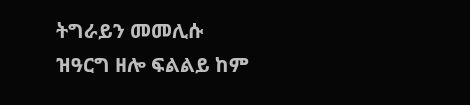ትግራይን መመሊሱ ዝዓርግ ዘሎ ፍልልይ ከም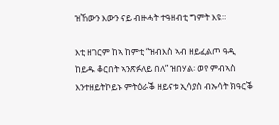ዝኸውን እውን ናይ ብዙሓት ተዓዘብቲ ግምት እዩ።

እቲ ዘገርም ከኣ ከምቲ “ዝብእስ ኣብ ዘይፈልጦ ዓዲ ከይዱ ቆርበት ኣንጽፉለይ በለ” ዝበሃል፡ ወየ ምብኣስ እንተዘይትኮይኑ ምትዕራቕ ዘይናቱ ኢሳያስ ብኡሳት ክዓርቕ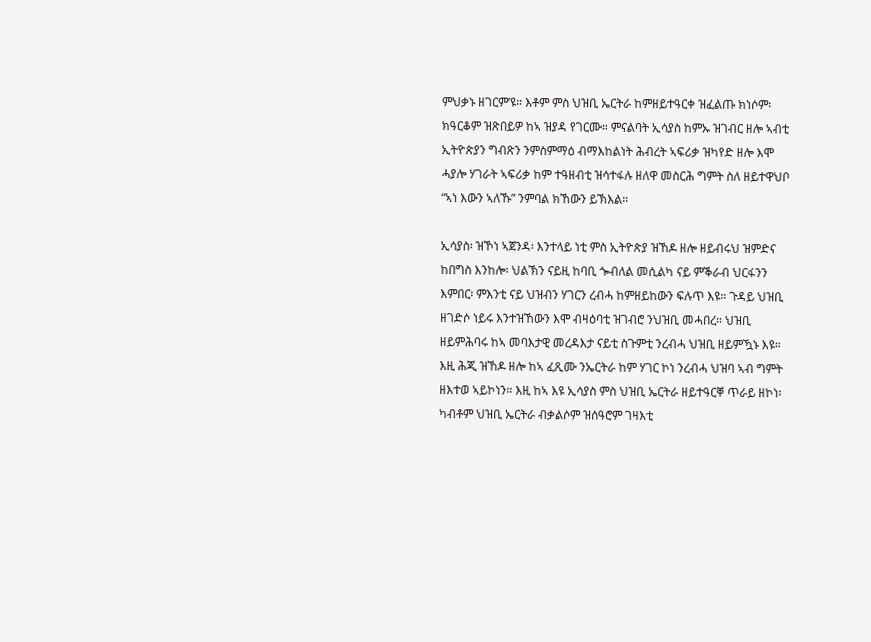ምህቃኑ ዘገርም’ዩ። እቶም ምስ ህዝቢ ኤርትራ ከምዘይተዓርቀ ዝፈልጡ ክነሶም፡ ክዓርቆም ዝጽበይዎ ከኣ ዝያዳ የገርሙ። ምናልባት ኢሳያስ ከምኡ ዝገብር ዘሎ ኣብቲ ኢትዮጵያን ግብጽን ንምስምማዕ ብማእከልነት ሕብረት ኣፍሪቃ ዝካየድ ዘሎ እሞ ሓያሎ ሃገራት ኣፍሪቃ ከም ተዓዘብቲ ዝሳተፋሉ ዘለዋ መስርሕ ግምት ስለ ዘይተዋህቦ  “ኣነ እውን ኣለኹ” ንምባል ክኸውን ይኽእል።

ኢሳያስ፡ ዝኾነ ኣጀንዳ፡ እንተላይ ነቲ ምስ ኢትዮጵያ ዝኸዶ ዘሎ ዘይብሩህ ዝምድና ከበግስ እንከሎ፡ ህልኽን ናይዚ ከባቢ ጐብለል መሲልካ ናይ ምቕራብ ህርፋንን እምበር፡ ምእንቲ ናይ ህዝብን ሃገርን ረብሓ ከምዘይከውን ፍሉጥ እዩ። ጉዳይ ህዝቢ ዘገድሶ ነይሩ እንተዝኸውን እሞ ብዛዕባቲ ዝገብሮ ንህዝቢ መሓበረ። ህዝቢ ዘይምሕባሩ ከኣ መባእታዊ መረዳእታ ናይቲ ስጉምቲ ንረብሓ ህዝቢ ዘይምዃኑ እዩ። እዚ ሕጂ ዝኸዶ ዘሎ ከኣ ፈጺሙ ንኤርትራ ከም ሃገር ኮነ ንረብሓ ህዝባ ኣብ ግምት ዘእተወ ኣይኮነን። እዚ ከኣ እዩ ኢሳያስ ምስ ህዝቢ ኤርትራ ዘይተዓርቐ ጥራይ ዘኮነ፡ ካብቶም ህዝቢ ኤርትራ ብቃልሶም ዝሰዓሮም ገዛእቲ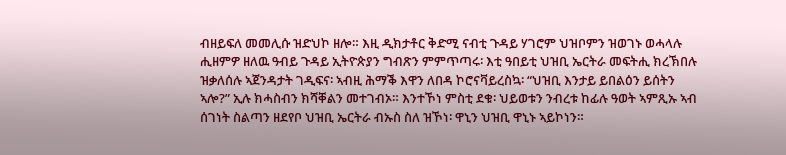ብዘይፍለ መመሊሱ ዝድህኮ ዘሎ። እዚ ዲክታቶር ቅድሚ ናብቲ ጉዳይ ሃገሮም ህዝቦምን ዝወገኑ ወሓላሉ ሒዘምዎ ዘለዉ ዓብይ ጉዳይ ኢትዮጵያን ግብጽን ምምጥጣሩ፡ እቲ ዓበይቲ ህዝቢ ኤርትራ መፍትሒ ክረኽበሉ ዝቃለሰሉ ኣጀንዳታት ገዲፍና፡ ኣብዚ ሕማቕ እዋን ለበዳ ኮሮናቫይረስኳ፡ “ህዝቢ እንታይ ይበልዕን ይሰትን ኣሎ?” ኢሉ ክሓስብን ክሻቐልን መተገብኦ። እንተኾነ ምስቲ ደቁ፡ ህይወቱን ንብረቱ ከፊሉ ዓወት ኣምጺኡ ኣብ ሰገነት ስልጣን ዘደየቦ ህዝቢ ኤርትራ ብኡስ ስለ ዝኾነ፡ ዋኒን ህዝቢ ዋኒኑ ኣይኮነን።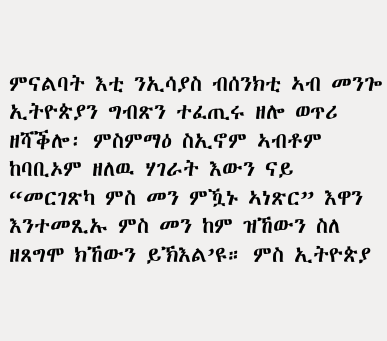ምናልባት እቲ ንኢሳያስ ብሰንክቲ ኣብ መንጐ ኢትዮጵያን ግብጽን ተፈጢሩ ዘሎ ወጥሪ ዘሻቕሎ፡ ምስምማዕ ስኢኖም ኣብቶም ከባቢኦም ዘለዉ ሃገራት እውን ናይ “መርገጽካ ምስ መን ምዃኑ ኣነጽር” እዋን እንተመጺኡ ምስ መን ከም ዝኸውን ስለ ዘጸግሞ ክኸውን ይኽእል’ዩ። ምስ ኢትዮጵያ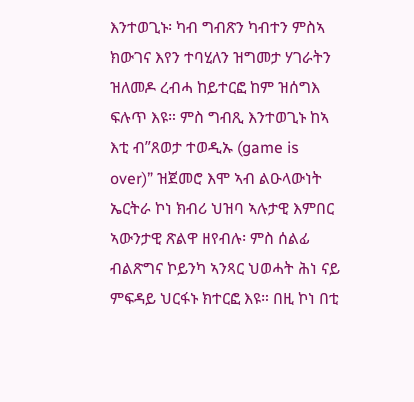እንተወጊኑ፡ ካብ ግብጽን ካብተን ምስኣ ክውገና እየን ተባሂለን ዝግመታ ሃገራትን ዝለመዶ ረብሓ ከይተርፎ ከም ዝሰግእ ፍሉጥ እዩ። ምስ ግብጺ እንተወጊኑ ከኣ እቲ ብ”ጸወታ ተወዲኡ (game is over)” ዝጀመሮ እሞ ኣብ ልዑላውነት ኤርትራ ኮነ ክብሪ ህዝባ ኣሉታዊ እምበር ኣውንታዊ ጽልዋ ዘየብሉ፡ ምስ ሰልፊ ብልጽግና ኮይንካ ኣንጻር ህወሓት ሕነ ናይ ምፍዳይ ህርፋኑ ክተርፎ እዩ። በዚ ኮነ በቲ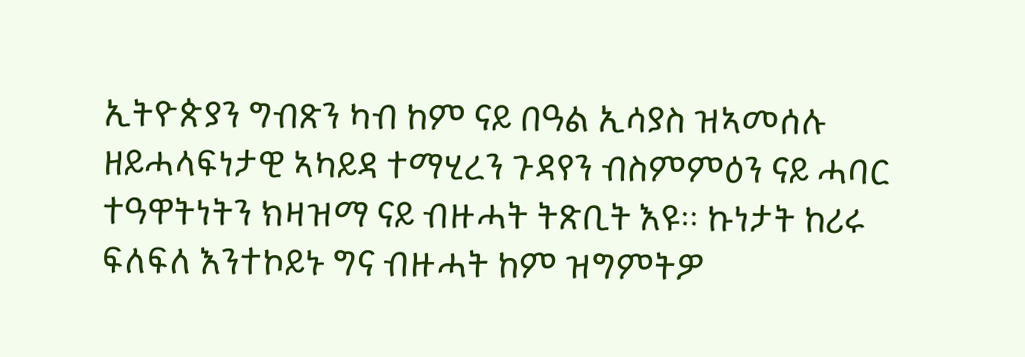ኢትዮጵያን ግብጽን ካብ ከም ናይ በዓል ኢሳያስ ዝኣመሰሉ ዘይሓላፍነታዊ ኣካይዳ ተማሂረን ጉዳየን ብስምምዕን ናይ ሓባር ተዓዋትነትን ክዛዝማ ናይ ብዙሓት ትጽቢት እዩ። ኩነታት ከሪሩ ፍለፍለ እንተኮይኑ ግና ብዙሓት ከም ዝግምትዎ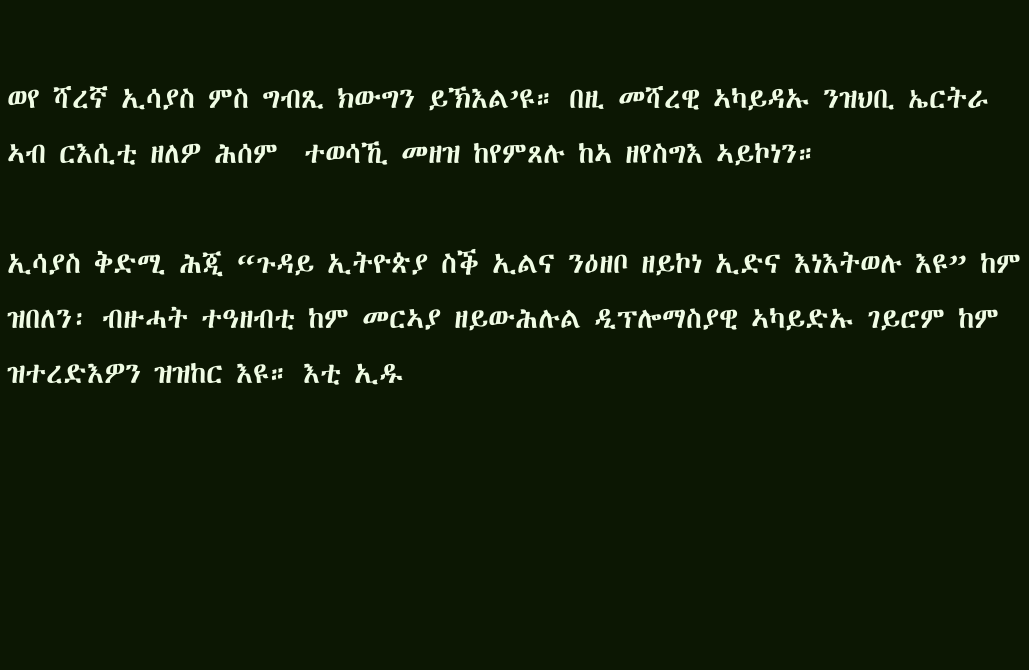ወየ ሻረኛ ኢሳያስ ምስ ግብጺ ክውግን ይኽእል’ዩ። በዚ መሻረዊ ኣካይዳኡ ንዝህቢ ኤርትራ ኣብ ርእሲቲ ዘለዎ ሕሰም  ተወሳኺ መዘዝ ከየምጸሉ ከኣ ዘየስግእ ኣይኮነን።

ኢሳያስ ቅድሚ ሕጂ “ጉዳይ ኢትዮጵያ ስቕ ኢልና ንዕዘቦ ዘይኮነ ኢድና እነእትወሉ እዩ” ከም ዝበለን፡ ብዙሓት ተዓዘብቲ ከም መርኣያ ዘይውሕሉል ዲፕሎማስያዊ ኣካይድኡ ገይሮም ከም ዝተረድእዎን ዝዝከር እዩ። እቲ ኢዱ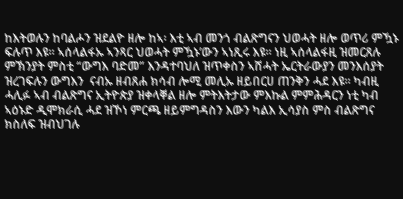ከእትወሉን ከባልሖን ዝደልዮ ዘሎ ከኣ፡ እቲ ኣብ መንጎ ብልጽግናን ህወሓት ዘሎ ወጥሪ ምዃኑ ፍሉጥ እዩ። ኣሰላልፋኡ ኣንጻር ህወሓት ምዃኑ’ውን ኣነጺሩ እዩ። ነዚ ኣሰላልፋዚ ዝመርጸሉ  ምኽንያት ምስቲ “ውግእ ባድመ” እንዳተባህለ ዝጥቀስን ኣሸሓት ኤርትራውያን መንእሰያት ዝረገፍሉን ውግእን  ናብኡ ዘብጸሐ ክሳብ ሎሚ መሊኡ ዘይበርሀ ጠንቅን ሓደ እዩ። ካብዚ ሓሊፉ ኣብ ብልጽግና ኢትዮጵያ ዝቀላቐል ዘሎ ምትእትታው ምእኩል ምምሕዳርን ነቲ ካብ ኣዕኑድ ዲሞክራሲ ሓደ ዝኾነ ምርጫ ዘይምግዳስን እውን ካልእ ኢሳያስ ምስ ብልጽግና ክስለፍ ዝብህገሉ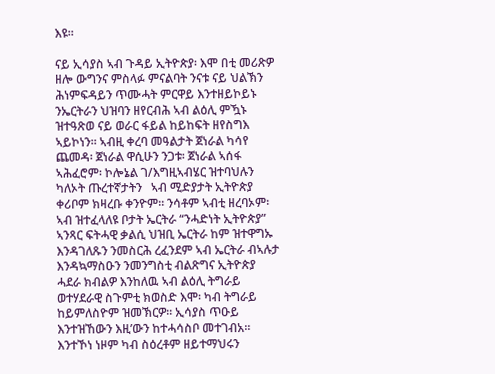እዩ።

ናይ ኢሳያስ ኣብ ጉዳይ ኢትዮጵያ፡ እሞ በቲ መሪጽዎ ዘሎ ውግንና ምስላፉ ምናልባት ንናቱ ናይ ህልኽን ሕነምፍዳይን ጥሙሓት ምርዋይ እንተዘይኮይኑ ንኤርትራን ህዝባን ዘየርብሕ ኣብ ልዕሊ ምዃኑ ዝተዓጽወ ናይ ወራር ፋይል ከይከፍት ዘየስግእ ኣይኮነን። ኣብዚ ቀረባ መዓልታት ጀነራል ካሳየ ጨመዳ፡ ጀነራል ዋሲሁን ንጋቱ፡ ጀነራል ኣሰፋ ኣሕፈሮም፡ ኮሎኔል ገ/እግዚኣብሄር ዝተባህሉን ካለኦት ጡረተኛታትን   ኣብ ሚድያታት ኢትዮጵያ ቀሪቦም ክዛረቡ ቀንዮም። ንሳቶም ኣብቲ ዘረባኦም፡ ኣብ ዝተፈላለዩ ቦታት ኤርትራ “ንሓድነት ኢትዮጵያ” ኣንጻር ፍትሓዊ ቃልሲ ህዝቢ ኤርትራ ከም ዝተዋግኡ እንዳገለጹን ንመስርሕ ረፈንደም ኣብ ኤርትራ ብኣሉታ እንዳኳማስዑን ንመንግስቲ ብልጽግና ኢትዮጵያ ሓደራ ክብልዎ እንከለዉ ኣብ ልዕሊ ትግራይ ወተሃደራዊ ስጉምቲ ክወስድ እሞ፡ ካብ ትግራይ ከይምለስዮም ዝመኽርዎ። ኢሳያስ ጥዑይ እንተዝኸውን እዚ’ውን ከተሓሳስቦ መተገብአ። እንተኾነ ነዞም ካብ ስዕረቶም ዘይተማህሩን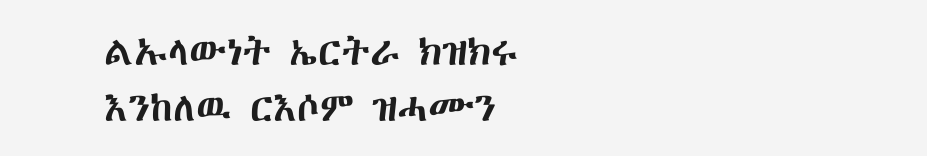ልኡላውነት ኤርትራ ክዝክሩ እንከለዉ ርእሶም ዝሓሙን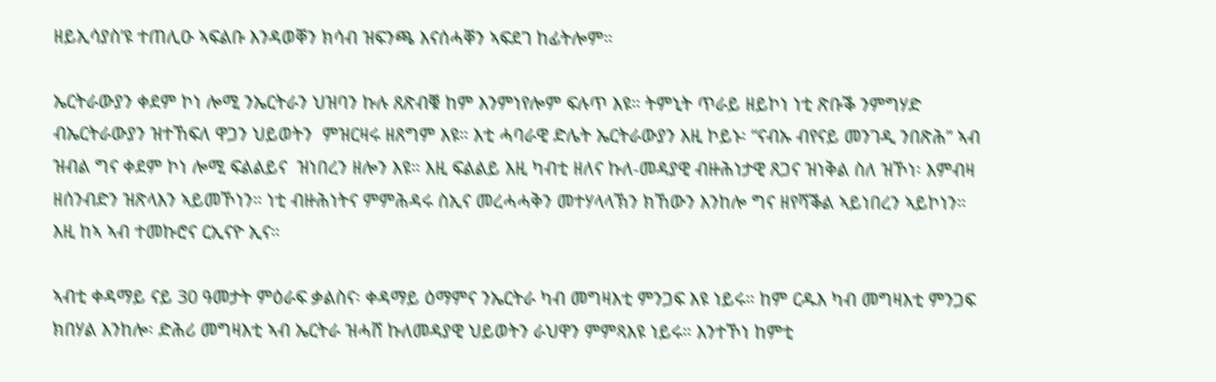ዘይኢሳያስ’ዩ ተጠሊዑ ኣፍልቡ እንዳወቐን ክሳብ ዝፍንጫ እናሰሓቐን ኣፍደገ ከፊትሎም።

ኤርትራውያን ቀደም ኮነ ሎሚ ንኤርትራን ህዝባን ኩሉ ጸጽብቑ ከም እንምነየሎም ፍሉጥ እዩ። ትምኒት ጥራይ ዘይኮነ ነቲ ጽቡቕ ንምግሃድ ብኤርትራውያን ዝተኸፍለ ዋጋን ህይወትን  ምዝርዛሩ ዘጸግም እዩ። እቲ ሓባራዊ ድሌት ኤርትራውያን እዚ ኮይኑ፡ “ናብኡ ብየናይ መንገዲ ንበጽሕ” ኣብ ዝብል ግና ቀደም ኮነ ሎሚ ፍልልይና  ዝነበረን ዘሎን እዩ። እዚ ፍልልይ እዚ ካብቲ ዘለና ኩለ-መዳያዊ ብዙሕነታዊ ጸጋና ዝነቅል ስለ ዝኾነ፡ እምብዛ ዘሰንብድን ዝጽላእን ኣይመኾነን። ነቲ ብዙሕነትና ምምሕዳሩ ስኢና መረሓሓቅን መተሃላላኽን ክኸውን እንከሎ ግና ዘየሻቕል ኣይነበረን ኣይኮነን። እዚ ከኣ ኣብ ተመኩሮና ርኢናዮ ኢና።

ኣብቲ ቀዳማይ ናይ 30 ዓመታት ምዕራፍ ቃልስና፡ ቀዳማይ ዕማምና ንኤርትራ ካብ መግዛእቲ ምንጋፍ እዩ ነይሩ። ከም ርዱእ ካብ መግዛእቲ ምንጋፍ ክበሃል እንከሎ፡ ድሕሪ መግዛእቲ ኣብ ኤርትራ ዝሓሸ ኩለመዳያዊ ህይወትን ራህዋን ምምጻእዩ ነይሩ። እንተኾነ ከምቲ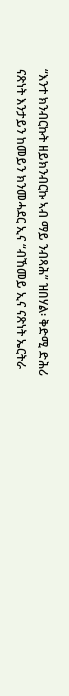“እንተ ክንብርኩት ዘይክንብርኩ ኣብ ማይ ንብጻሕ” ዝበሃል፡ ቅድሚ ድሕሪ ናጽነት እንታይን ከመይን ክንመሓደር ኢና “ብኸመይ ኢና ናጽነት ኤርትራ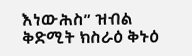እነውሕስ” ዝብል ቅድሚት ክስራዕ ቅኑዕ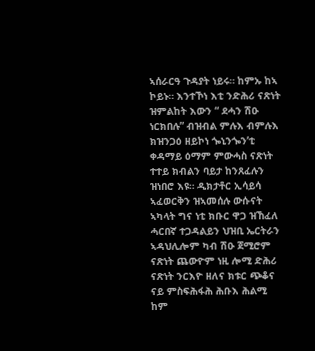ኣሰራርዓ ጉዳያት ነይሩ። ከምኡ ከኣ ኮይኑ። እንተኾነ እቲ ንድሕሪ ናጽነት ዝምልከት እውን “ ደሓን ሽዑ ነርክበሉ” ብዝብል ምሉእ ብምሉእ ክዝንጋዕ ዘይኮነ ጐኒንጐን’ቲ ቀዳማይ ዕማም ምውሓስ ናጽነት ተተይ ክብልን ባይታ ከንጸፈሉን ዝነበሮ እዩ። ዲክታቶር ኢሳይሳ ኣፈወርቅን ዝኣመሰሉ ውሱናት ኣካላት ግና ነቲ ክቡር ዋጋ ዝኸፈለ ሓርበኛ ተጋዳልይን ህዝቢ ኤርትራን ኣዳህሊሎም ካብ ሽዑ ጀሚሮም ናጽነት ጨውዮም ነዚ ሎሚ ድሕሪ ናጽነት ንርእዮ ዘለና ክቱር ጭቆና ናይ ምስፍሕፋሕ ሕቡእ ሕልሚ ከም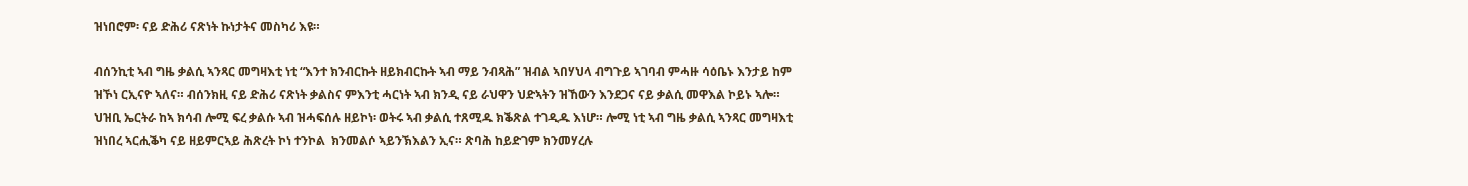ዝነበሮም፡ ናይ ድሕሪ ናጽነት ኩነታትና መስካሪ እዩ።

ብሰንኪቲ ኣብ ግዜ ቃልሲ ኣንጻር መግዛእቲ ነቲ “እንተ ክንብርኩት ዘይክብርኩት ኣብ ማይ ንብጻሕ” ዝብል ኣበሃህላ ብግጉይ ኣገባብ ምሓዙ ሳዕቤኑ እንታይ ከም ዝኾነ ርኢናዮ ኣለና። ብሰንክዚ ናይ ድሕሪ ናጽነት ቃልስና ምእንቲ ሓርነት ኣብ ክንዲ ናይ ራህዋን ህድኣትን ዝኸውን እንደጋና ናይ ቃልሲ መዋእል ኮይኑ ኣሎ። ህዝቢ ኤርትራ ከኣ ክሳብ ሎሚ ፍረ ቃልሱ ኣብ ዝሓፍሰሉ ዘይኮነ፡ ወትሩ ኣብ ቃልሲ ተጸሚዱ ክቕጽል ተገዲዱ እነሆ። ሎሚ ነቲ ኣብ ግዜ ቃልሲ ኣንጻር መግዛእቲ ዝነበረ ኣርሒቕካ ናይ ዘይምርኣይ ሕጽረት ኮነ ተንኮል  ክንመልሶ ኣይንኽእልን ኢና። ጽባሕ ከይድገም ክንመሃረሉ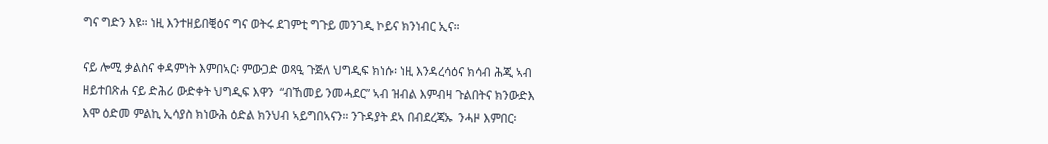ግና ግድን እዩ። ነዚ እንተዘይበቒዕና ግና ወትሩ ደገምቲ ግጉይ መንገዲ ኮይና ክንነብር ኢና።

ናይ ሎሚ ቃልስና ቀዳምነት እምበኣር፡ ምውጋድ ወጻዒ ጉጅለ ህግዲፍ ክነሱ፡ ነዚ እንዳረሳዕና ክሳብ ሕጂ ኣብ ዘይተበጽሐ ናይ ድሕሪ ውድቀት ህግዲፍ እዋን  “ብኸመይ ንመሓደር” ኣብ ዝብል እምብዛ ጉልበትና ክንውድእ እሞ ዕድመ ምልኪ ኢሳያስ ክነውሕ ዕድል ክንህብ ኣይግበኣናን። ንጉዳያት ደኣ በብደረጃኡ  ንሓዞ እምበር፡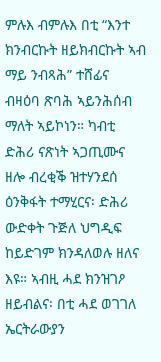ምሉእ ብምሉእ በቲ “እንተ ክንብርኩት ዘይክብርኩት ኣብ ማይ ንብጻሕ” ተሸፊና ብዛዕባ ጽባሕ ኣይንሕሰብ ማለት ኣይኮነን። ካብቲ ድሕሪ ናጽነት ኣጋጢሙና ዘሎ ብረቂቕ ዝተሃንደሰ ዕንቅፋት ተማሂርና፡ ድሕሪ ውድቀት ጉጅለ ህግዲፍ ከይድገም ክንዳለወሉ ዘለና እዩ። ኣብዚ ሓደ ክንዝገዖ ዘይብልና፡ በቲ ሓደ ወገገለ ኤርትራውያን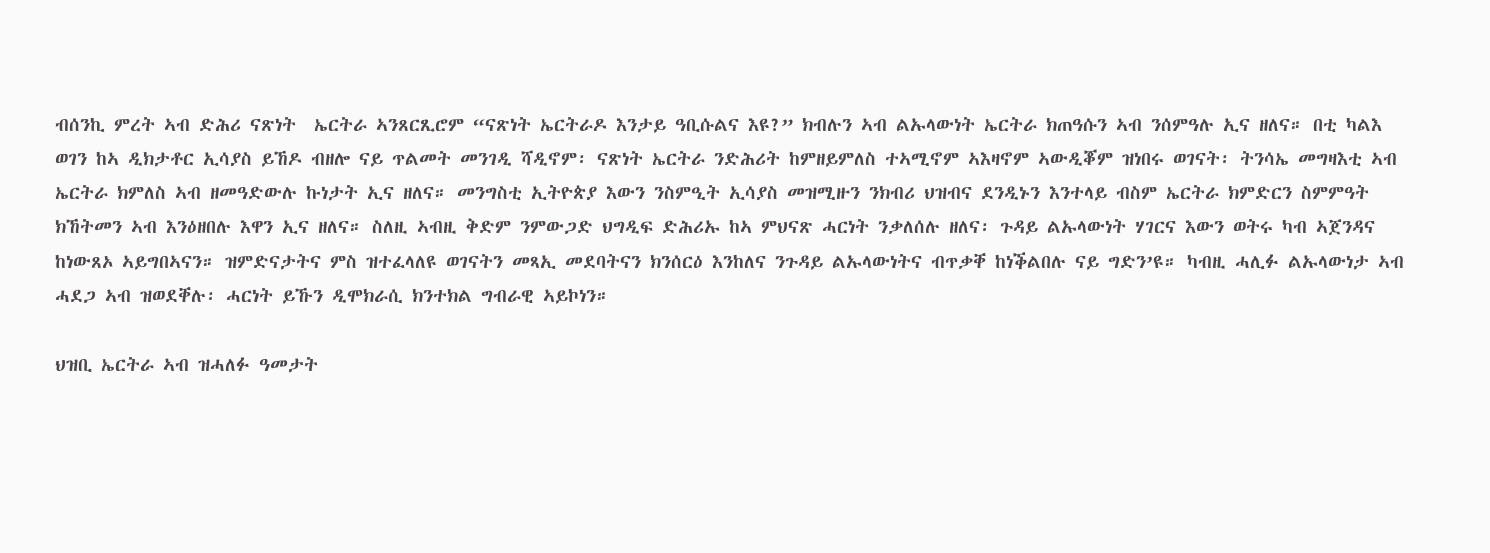ብሰንኪ ምረት ኣብ ድሕሪ ናጽነት  ኤርትራ ኣንጸርጺሮም “ናጽነት ኤርትራዶ እንታይ ዓቢሱልና እዩ?” ክብሉን ኣብ ልኡላውነት ኤርትራ ክጠዓሱን ኣብ ንሰምዓሉ ኢና ዘለና። በቲ ካልእ ወገን ከኣ ዲክታቶር ኢሳያስ ይኸዶ ብዘሎ ናይ ጥልመት መንገዲ ሻዲኖም፡ ናጽነት ኤርትራ ንድሕሪት ከምዘይምለስ ተኣሚኖም ኣእዛኖም ኣውዲቖም ዝነበሩ ወገናት፡ ትንሳኤ መግዛእቲ ኣብ ኤርትራ ክምለስ ኣብ ዘመዓድውሉ ኩነታት ኢና ዘለና። መንግስቲ ኢትዮጵያ እውን ንስምዒት ኢሳያስ መዝሚዙን ንክብሪ ህዝብና ደንዲኑን እንተላይ ብስም ኤርትራ ክምድርን ስምምዓት ክኸትመን ኣብ እንዕዘበሉ እዋን ኢና ዘለና። ስለዚ ኣብዚ ቅድም ንምውጋድ ህግዲፍ ድሕሪኡ ከኣ ምህናጽ ሓርነት ንቃለሰሉ ዘለና፡ ጉዳይ ልኡላውነት ሃገርና እውን ወትሩ ካብ ኣጀንዳና ከነውጸኦ ኣይግበኣናን። ዝምድናታትና ምስ ዝተፈላለዩ ወገናትን መጻኢ መደባትናን ክንሰርዕ እንከለና ንጉዳይ ልኡላውነትና ብጥቃቐ ከነቕልበሉ ናይ ግድን’ዩ። ካብዚ ሓሊፉ ልኡላውነታ ኣብ ሓደጋ ኣብ ዝወደቐሉ፡ ሓርነት ይኹን ዲሞክራሲ ክንተክል ግብራዊ ኣይኮነን።

ህዝቢ ኤርትራ ኣብ ዝሓለፉ ዓመታት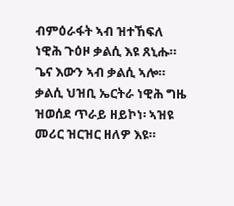ብምዕራፋት ኣብ ዝተኸፍለ ነዊሕ ጉዕዞ ቃልሲ እዩ ጸኒሑ። ጌና እውን ኣብ ቃልሲ ኣሎ። ቃልሲ ህዝቢ ኤርትራ ነዊሕ ግዜ ዝወሰደ ጥራይ ዘይኮነ፡ ኣዝዩ መሪር ዝርዝር ዘለዎ እዩ።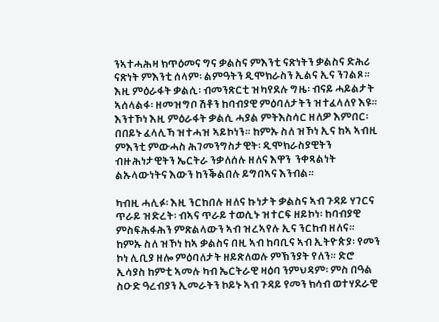ንኣተሓሕዛ ክጥዕመና ግና ቃልስና ምእንቲ ናጽነትን ቃልስና ድሕሪ ናጽነት ምእንቲ ሰላም፡ ልምዓትን ዲሞክራስን ኢልና ኢና ንገልጾ። እዚ ምዕራፋት ቃልሲ፡ ብመንጽርቲ ዝካየደሉ ግዜ፡ ብናይ ሓይልታት ኣሰላልፋ፡ ዘመዝግቦ ሽቶን ከባብያዊ ምዕባለታትን ዝተፈላለየ እዩ። እንተኾነ እዚ ምዕራፋት ቃልሲ ሓያል ምትእስሳር ዘለዎ እምበር፡ በበይኑ ፈላሊኻ ዝተሓዝ ኣይኮነን። ከምኡ ስለ ዝኾነ ኢና ከኣ ኣብዚ ምእንቲ ምውሓስ ሕገመንግስታዊት፡ ዲሞክራስያዊትን ብዙሕነታዊትን ኤርትራ ንቃለሰሉ ዘለና እዋን  ንቀጻልነት ልኡላውነትና እውን ከንቕልበሉ ይግበኣና እንብል።

ካብዚ ሓሊፉ፡ እዚ ንርከበሉ ዘለና ኩነታት ቃልስና ኣብ ጉዳይ ሃገርና ጥራይ ዝድረት፡ ብኣና ጥራይ ተወሲኑ ዝተርፍ ዘይኮነ፡ ከባብያዊ ምስፍሕፋሕን ምጽልላውን ኣብ ዝረኣየሉ ኢና ንርከብ ዘለና። ከምኡ ስለ ዝኾነ ከኣ ቃልስና በዚ ኣብ ከባቢና ኣብ ኢትዮጵያ፡ የመን ኮነ ሊቢያ ዘሎ ምዕባለታት ዘይጽለወሉ ምኽንያት የለን። ድሮ ኢሳያስ ከምቲ ኣመሉ ካብ ኤርትራዊ ዛዕባ ንምህዳም፡ ምስ በዓል ስዑድ ዓረብያን ኢመራትን ኮይኑ ኣብ ጉዳይ የመን ክሳብ ወተሃደራዊ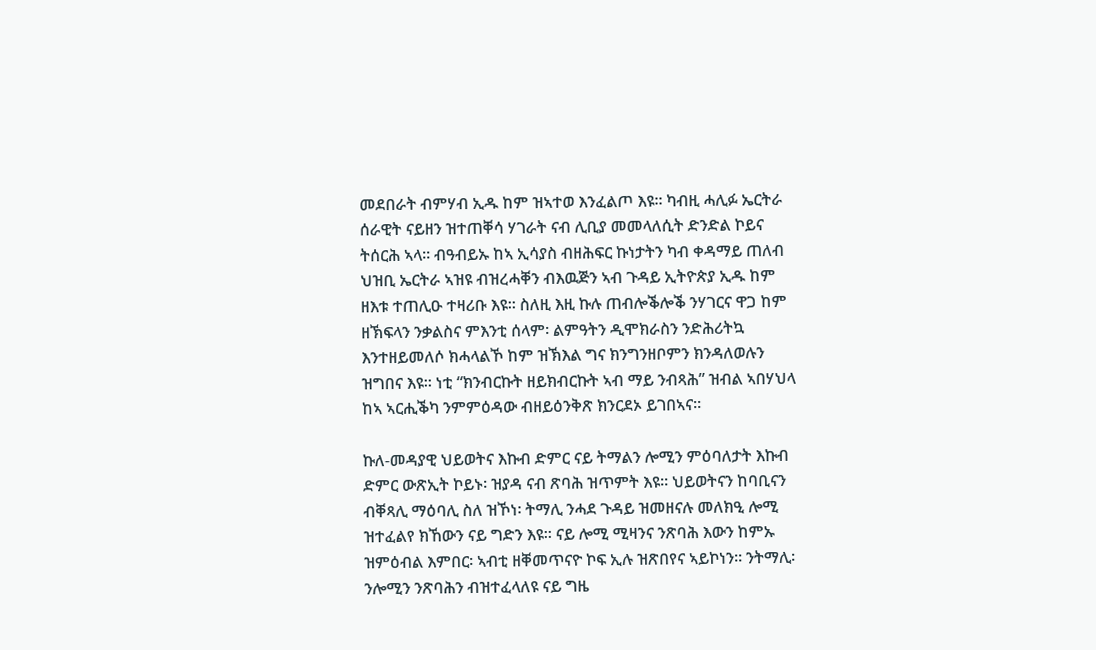መደበራት ብምሃብ ኢዱ ከም ዝኣተወ እንፈልጦ እዩ። ካብዚ ሓሊፉ ኤርትራ ሰራዊት ናይዘን ዝተጠቐሳ ሃገራት ናብ ሊቢያ መመላለሲት ድንድል ኮይና ትሰርሕ ኣላ። ብዓብይኡ ከኣ ኢሳያስ ብዘሕፍር ኩነታትን ካብ ቀዳማይ ጠለብ ህዝቢ ኤርትራ ኣዝዩ ብዝረሓቐን ብእዉጅን ኣብ ጉዳይ ኢትዮጵያ ኢዱ ከም ዘእቱ ተጠሊዑ ተዛሪቡ እዩ። ስለዚ እዚ ኩሉ ጠብሎቕሎቕ ንሃገርና ዋጋ ከም ዘኽፍላን ንቃልስና ምእንቲ ሰላም፡ ልምዓትን ዲሞክራስን ንድሕሪትኳ እንተዘይመለሶ ክሓላልኾ ከም ዝኽእል ግና ክንግንዘቦምን ክንዳለወሉን ዝግበና እዩ። ነቲ “ክንብርኩት ዘይክብርኩት ኣብ ማይ ንብጻሕ” ዝብል ኣበሃህላ ከኣ ኣርሒቕካ ንምምዕዳው ብዘይዕንቅጽ ክንርደኦ ይገበኣና።

ኩለ-መዳያዊ ህይወትና እኩብ ድምር ናይ ትማልን ሎሚን ምዕባለታት እኩብ ድምር ውጽኢት ኮይኑ፡ ዝያዳ ናብ ጽባሕ ዝጥምት እዩ። ህይወትናን ከባቢናን ብቐጻሊ ማዕባሊ ስለ ዝኾነ፡ ትማሊ ንሓደ ጉዳይ ዝመዘናሉ መለክዒ ሎሚ ዝተፈልየ ክኸውን ናይ ግድን እዩ። ናይ ሎሚ ሚዛንና ንጽባሕ እውን ከምኡ ዝምዕብል እምበር፡ ኣብቲ ዘቐመጥናዮ ኮፍ ኢሉ ዝጽበየና ኣይኮነን። ንትማሊ፡ ንሎሚን ንጽባሕን ብዝተፈላለዩ ናይ ግዜ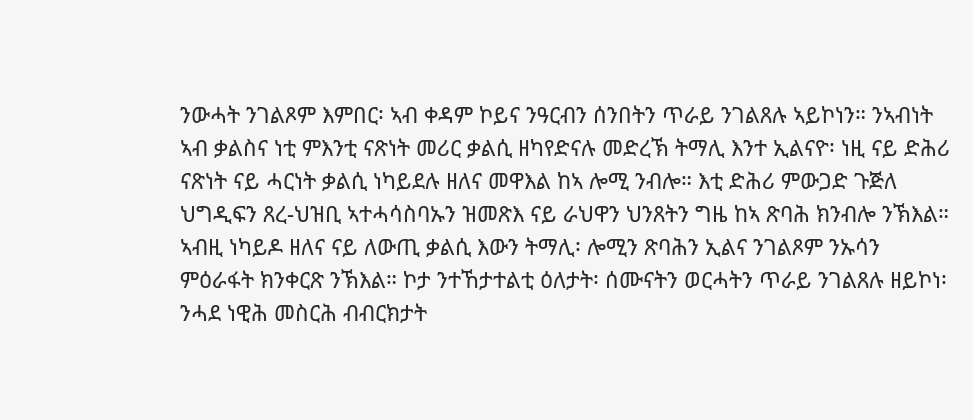ንውሓት ንገልጾም እምበር፡ ኣብ ቀዳም ኮይና ንዓርብን ሰንበትን ጥራይ ንገልጸሉ ኣይኮነን። ንኣብነት ኣብ ቃልስና ነቲ ምእንቲ ናጽነት መሪር ቃልሲ ዘካየድናሉ መድረኽ ትማሊ እንተ ኢልናዮ፡ ነዚ ናይ ድሕሪ ናጽነት ናይ ሓርነት ቃልሲ ነካይደሉ ዘለና መዋእል ከኣ ሎሚ ንብሎ። እቲ ድሕሪ ምውጋድ ጉጅለ ህግዲፍን ጸረ-ህዝቢ ኣተሓሳስባኡን ዝመጽእ ናይ ራህዋን ህንጸትን ግዜ ከኣ ጽባሕ ክንብሎ ንኽእል። ኣብዚ ነካይዶ ዘለና ናይ ለውጢ ቃልሲ እውን ትማሊ፡ ሎሚን ጽባሕን ኢልና ንገልጾም ንኡሳን ምዕራፋት ክንቀርጽ ንኽእል። ኮታ ንተኸታተልቲ ዕለታት፡ ሰሙናትን ወርሓትን ጥራይ ንገልጸሉ ዘይኮነ፡ ንሓደ ነዊሕ መስርሕ ብብርክታት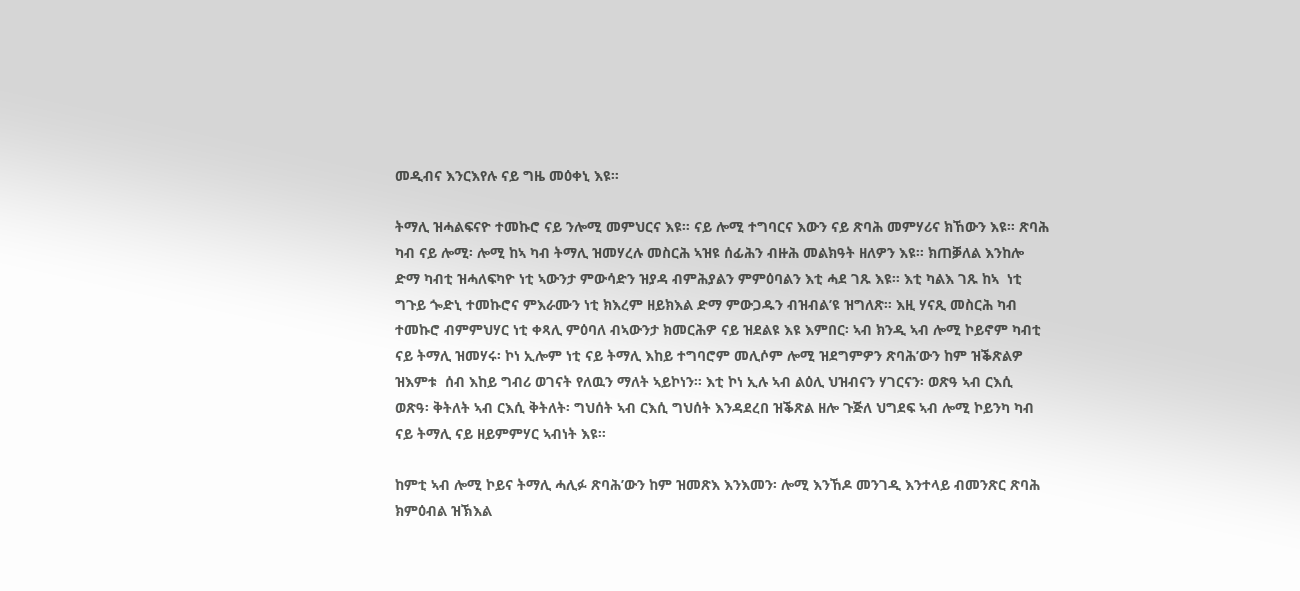መዲብና እንርእየሉ ናይ ግዜ መዕቀኒ እዩ።

ትማሊ ዝሓልፍናዮ ተመኩሮ ናይ ንሎሚ መምህርና እዩ። ናይ ሎሚ ተግባርና እውን ናይ ጽባሕ መምሃሪና ክኸውን እዩ። ጽባሕ ካብ ናይ ሎሚ፡ ሎሚ ከኣ ካብ ትማሊ ዝመሃረሉ መስርሕ ኣዝዩ ሰፊሕን ብዙሕ መልክዓት ዘለዎን እዩ። ክጠቓለል እንከሎ ድማ ካብቲ ዝሓለፍካዮ ነቲ ኣውንታ ምውሳድን ዝያዳ ብምሕያልን ምምዕባልን እቲ ሓደ ገጹ እዩ። እቲ ካልእ ገጹ ከኣ  ነቲ ግጉይ ጐድኒ ተመኩሮና ምእራሙን ነቲ ክእረም ዘይክእል ድማ ምውጋዱን ብዝብል’ዩ ዝግለጽ። እዚ ሃናጺ መስርሕ ካብ ተመኩሮ ብምምህሃር ነቲ ቀጻሊ ምዕባለ ብኣውንታ ክመርሕዎ ናይ ዝደልዩ እዩ እምበር፡ ኣብ ክንዲ ኣብ ሎሚ ኮይኖም ካብቲ ናይ ትማሊ ዝመሃሩ፡ ኮነ ኢሎም ነቲ ናይ ትማሊ እከይ ተግባሮም መሊሶም ሎሚ ዝደግምዎን ጽባሕ’ውን ከም ዝቕጽልዎ ዝእምቱ  ሰብ እከይ ግብሪ ወገናት የለዉን ማለት ኣይኮነን። እቲ ኮነ ኢሉ ኣብ ልዕሊ ህዝብናን ሃገርናን፡ ወጽዓ ኣብ ርእሲ ወጽዓ፡ ቅትለት ኣብ ርእሲ ቅትለት፡ ግህሰት ኣብ ርእሲ ግህሰት እንዳደረበ ዝቕጽል ዘሎ ጉጅለ ህግደፍ ኣብ ሎሚ ኮይንካ ካብ ናይ ትማሊ ናይ ዘይምምሃር ኣብነት እዩ።

ከምቲ ኣብ ሎሚ ኮይና ትማሊ ሓሊፉ ጽባሕ’ውን ከም ዝመጽእ እንእመን፡ ሎሚ እንኸዶ መንገዲ እንተላይ ብመንጽር ጽባሕ ክምዕብል ዝኽእል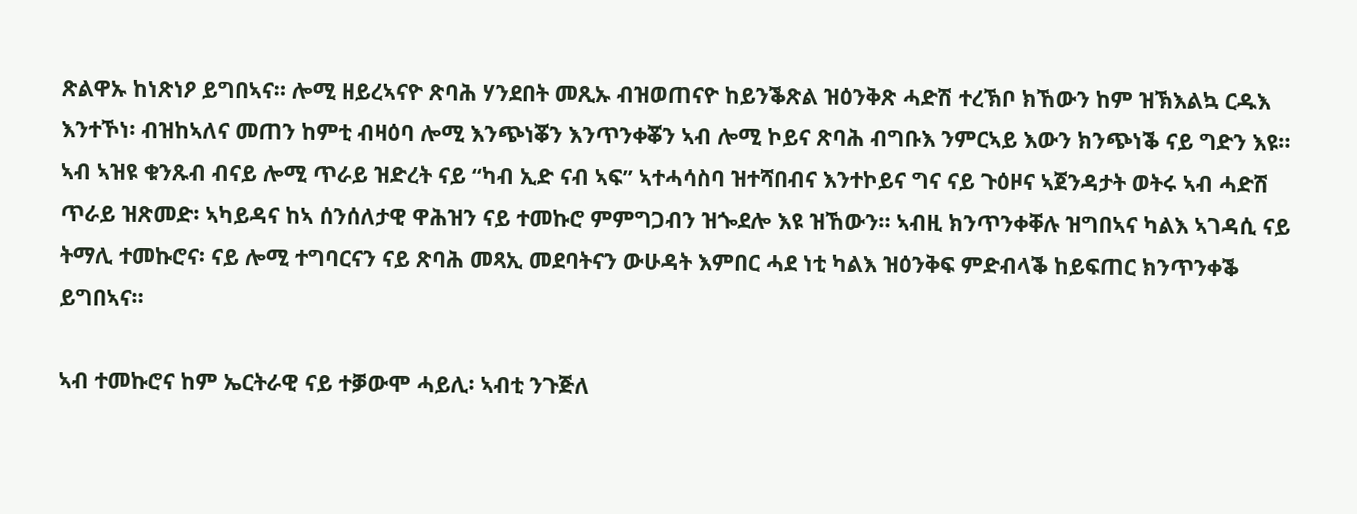ጽልዋኡ ከነጽነዖ ይግበኣና። ሎሚ ዘይረኣናዮ ጽባሕ ሃንደበት መጺኡ ብዝወጠናዮ ከይንቕጽል ዝዕንቅጽ ሓድሽ ተረኽቦ ክኸውን ከም ዝኽእልኳ ርዱእ እንተኾነ፡ ብዝከኣለና መጠን ከምቲ ብዛዕባ ሎሚ እንጭነቖን እንጥንቀቖን ኣብ ሎሚ ኮይና ጽባሕ ብግቡእ ንምርኣይ እውን ክንጭነቕ ናይ ግድን እዩ። ኣብ ኣዝዩ ቁንጹብ ብናይ ሎሚ ጥራይ ዝድረት ናይ “ካብ ኢድ ናብ ኣፍ” ኣተሓሳስባ ዝተሻበብና እንተኮይና ግና ናይ ጉዕዞና ኣጀንዳታት ወትሩ ኣብ ሓድሽ ጥራይ ዝጽመድ፡ ኣካይዳና ከኣ ሰንሰለታዊ ዋሕዝን ናይ ተመኩሮ ምምግጋብን ዝጐደሎ እዩ ዝኸውን። ኣብዚ ክንጥንቀቐሉ ዝግበኣና ካልእ ኣገዳሲ ናይ ትማሊ ተመኩሮና፡ ናይ ሎሚ ተግባርናን ናይ ጽባሕ መጻኢ መደባትናን ውሁዳት እምበር ሓደ ነቲ ካልእ ዝዕንቅፍ ምድብላቕ ከይፍጠር ክንጥንቀቕ ይግበኣና።

ኣብ ተመኩሮና ከም ኤርትራዊ ናይ ተቓውሞ ሓይሊ፡ ኣብቲ ንጉጅለ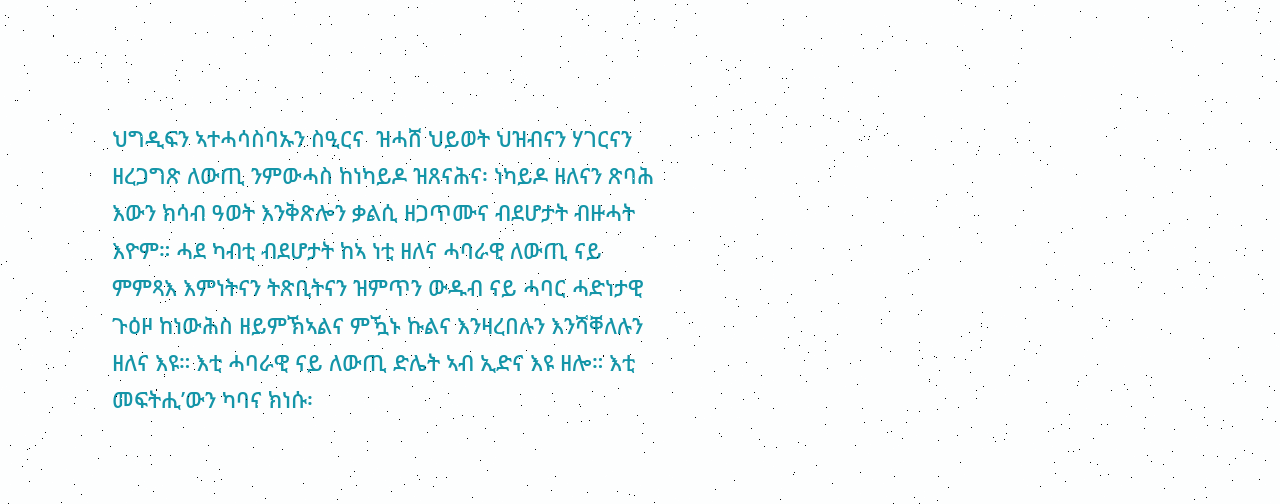ህግዲፍን ኣተሓሳስባኡን ስዒርና  ዝሓሸ ህይወት ህዝብናን ሃገርናን ዘረጋግጽ ለውጢ ንምውሓስ ከነካይዶ ዝጸናሕና፡ ነካይዶ ዘለናን ጽባሕ እውን ክሳብ ዓወት እንቅጽሎን ቃልሲ ዘጋጥሙና ብደሆታት ብዙሓት እዮም። ሓደ ካብቲ ብደሆታት ከኣ ነቲ ዘለና ሓባራዊ ለውጢ ናይ ምምጻእ እምነትናን ትጽቢትናን ዝምጥን ውዱብ ናይ ሓባር ሓድነታዊ ጉዕዞ ከነውሕስ ዘይምኽኣልና ምዃኑ ኩልና እንዛረበሉን እንሻቐለሉን ዘለና እዩ። እቲ ሓባራዊ ናይ ለውጢ ድሌት ኣብ ኢድና እዩ ዘሎ። እቲ መፍትሒ’ውን ካባና ክነሱ፡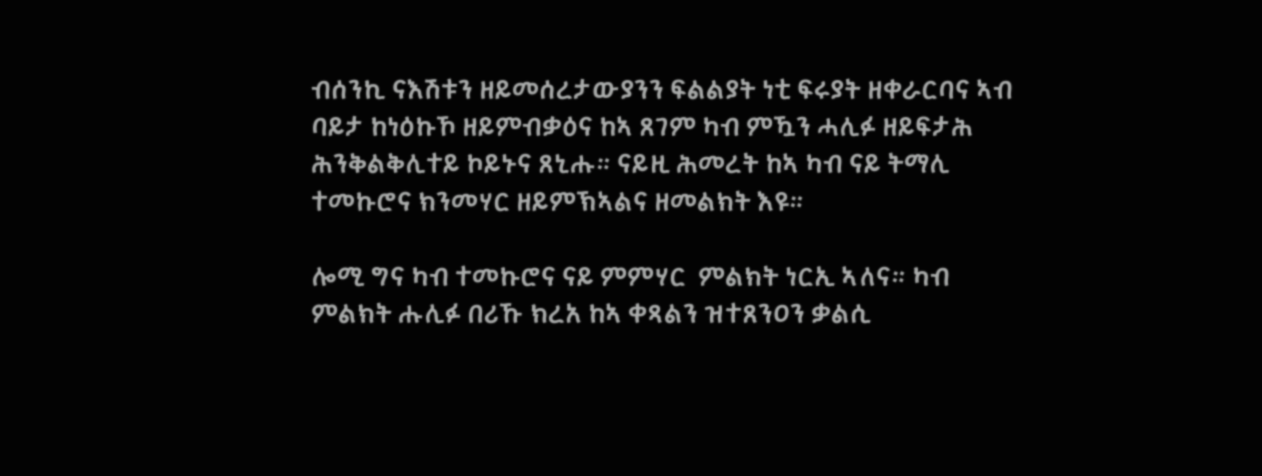ብሰንኪ ናእሽቱን ዘይመሰረታውያንን ፍልልያት ነቲ ፍሩያት ዘቀራርባና ኣብ ባይታ ከነዕኩኾ ዘይምብቃዕና ከኣ ጸገም ካብ ምዃን ሓሊፉ ዘይፍታሕ ሕንቅልቅሊተይ ኮይኑና ጸኒሑ። ናይዚ ሕመረት ከኣ ካብ ናይ ትማሊ ተመኩሮና ክንመሃር ዘይምኽኣልና ዘመልክት እዩ።

ሎሚ ግና ካብ ተመኩሮና ናይ ምምሃር  ምልክት ነርኢ ኣለና። ካብ ምልክት ሑሊፉ በሪኹ ክረአ ከኣ ቀጻልን ዝተጸንዐን ቃልሲ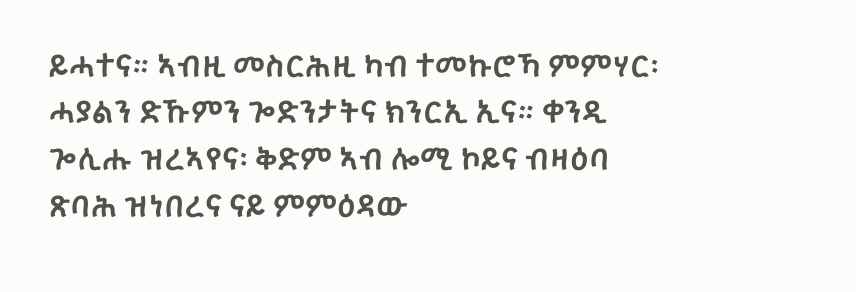ይሓተና። ኣብዚ መስርሕዚ ካብ ተመኩሮኻ ምምሃር፡ ሓያልን ድኹምን ጐድንታትና ክንርኢ ኢና። ቀንዲ ጐሊሑ ዝረኣየና፡ ቅድም ኣብ ሎሚ ኮይና ብዛዕባ ጽባሕ ዝነበረና ናይ ምምዕዳው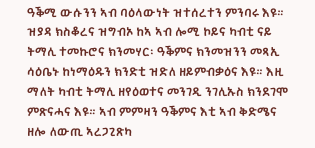ዓቕሚ ውሱንን ኣብ ባዕላውነት ዝተሰረተን ምንባሩ እዩ። ዝያዳ ክስቆረና ዝግብኦ ከኣ ኣብ ሎሚ ኮይና ካብቲ ናይ ትማሊ ተመኩሮና ክንመሃር፡ ዓቕምና ክንመዝንን መጻኢ ሳዕቤኑ ከነማዕዱን ክንድቲ ዝድለ ዘይምብቃዕና እዩ። እዚ ማለት ካብቲ ትማሊ ዘየዕወተና መንገዲ ንገሊኡስ ክንደገሞ ምጽናሓና እዩ። ኣብ ምምዛን ዓቕምና እቲ ኣብ ቅድሜና ዘሎ ለውጢ ኣረጋጊጽካ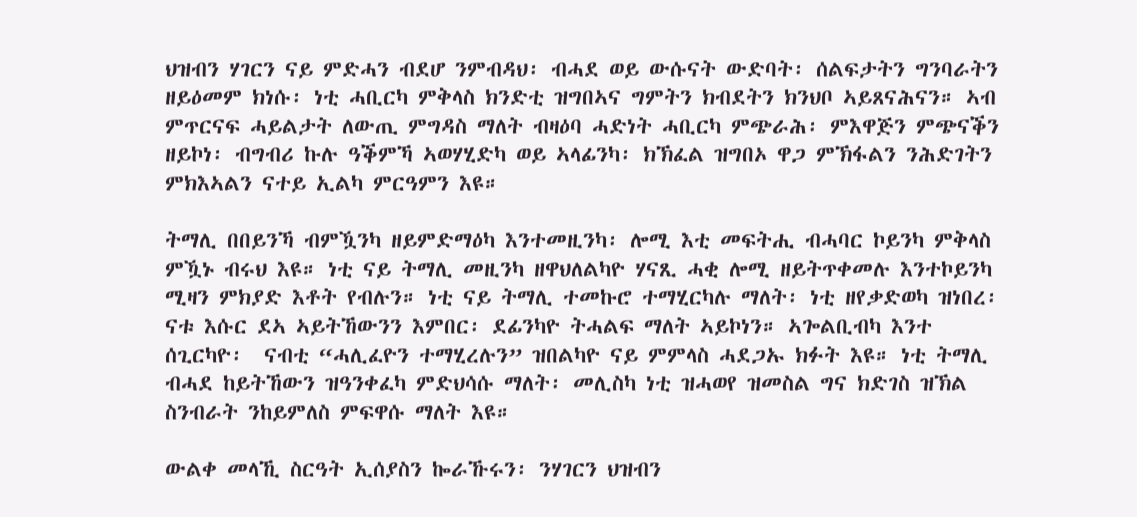ህዝብን ሃገርን ናይ ምድሓን ብደሆ ንምብዳህ፡ ብሓደ ወይ ውሱናት ውድባት፡ ሰልፍታትን ግንባራትን ዘይዕመም ክነሱ፡ ነቲ ሓቢርካ ምቅላስ ክንድቲ ዝግበኣና ግምትን ክብደትን ክንህቦ ኣይጸናሕናን። ኣብ ምጥርናፍ ሓይልታት ለውጢ ምግዳስ ማለት ብዛዕባ ሓድነት ሓቢርካ ምጭራሕ፡ ምእዋጅን ምጭናቕን ዘይኮነ፡ ብግብሪ ኩሉ ዓቕምኻ ኣወሃሂድካ ወይ ኣላፊንካ፡ ክኽፈል ዝግበኦ ዋጋ ምኽፋልን ንሕድገትን ምክእኣልን ናተይ ኢልካ ምርዓምን እዩ።

ትማሊ በበይንኻ ብምዃንካ ዘይምድማዕካ እንተመዚንካ፡ ሎሚ እቲ መፍትሒ ብሓባር ኮይንካ ምቅላስ ምዃኑ ብሩህ እዩ። ነቲ ናይ ትማሊ መዚንካ ዘዋህለልካዮ ሃናጺ ሓቂ ሎሚ ዘይትጥቀመሉ እንተኮይንካ ሚዛን ምክያድ እቶት የብሉን። ነቲ ናይ ትማሊ ተመኩሮ ተማሂርካሉ ማለት፡ ነቲ ዘየቃድወካ ዝነበረ፡ ናቱ እሱር ደኣ ኣይትኸውንን እምበር፡ ደፊንካዮ ትሓልፍ ማለት ኣይኮነን። ኣጐልቢብካ እንተ ሰጊርካዮ፡  ናብቲ “ሓሊፈዮን ተማሂረሉን” ዝበልካዮ ናይ ምምላስ ሓደጋኡ ክፉት እዩ። ነቲ ትማሊ ብሓደ ከይትኸውን ዝዓንቀፈካ ምድህሳሱ ማለት፡ መሊስካ ነቲ ዝሓወየ ዝመስል ግና ክድገስ ዝኽል ስንብራት ንከይምለስ ምፍዋሱ ማለት እዩ።

ውልቀ መላኺ ስርዓት ኢሰያስን ኰራኹሩን፡ ንሃገርን ህዝብን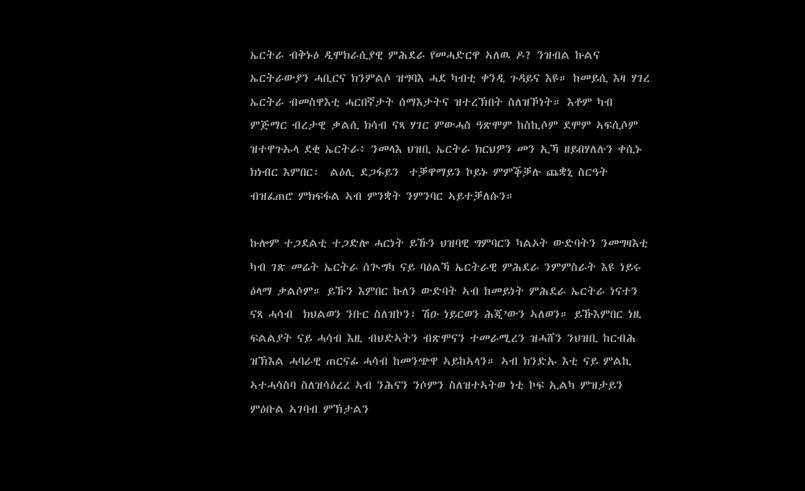ኤርትራ ብቅኑዕ ዲሞክራሲያዊ ምሕደራ የመሓድርዋ ኣለዉ ዶ? ንዝብል ኩልና ኤርትራውያን ሓቢርና ክንምልሶ ዝግባእ ሓደ ካብቲ ቀንዲ ጉዳይና እዩ። ከመይሲ እዛ ሃገረ ኤርትራ ብመስዋእቲ ሓርበኛታት ሰማእታትና ዝተረኽበት ስለዝኾነት። እቶም ካብ ምጅማር ብረታዊ ቃልሲ ክሳብ ናጻ ሃገር ምውሓስ ዓጽሞም ከስኪሶም ደሞም ኣፍሲሶም ዝተዋጉኡላ ደቂ ኤርትራ፥ ንመላእ ህዝቢ ኤርትራ ክርህዎን መን ኢኻ ዘይበሃለሉን ቀሲኑ ክነብር እምበር፡  ልዕሊ ደጋፋይን  ተቓዋማይን ኮይኑ ምምቕቓሉ ጨቋኒ ስርዓት ብዝፈጠሮ ምክፍፋል ኣብ ምንቋት ንምንባር ኣይተቓለሱን።

ኩሎም ተጋደልቲ ተጋድሎ ሓርነት ይኹን ህዝባዊ ግምባርን ካልኦት ውድባትን ንመግዛእቲ ካብ ገጽ መሬት ኤርትራ ሰጒግካ ናይ ባዕልኻ ኤርትራዊ ምሕደራ ንምምስራት እዩ ነይሩ ዕላማ ቃልሶም። ይኹን እምበር ኩለን ውድባት ኣብ ከመይነት ምሕደራ ኤርትራ ነናተን ናጻ ሓሳብ  ክህልወን ንቡር ስለዝኮን፣ ሽዑ ነይርወን ሕጂ’ውን ኣለወን። ይኹእምበር ነዚ ፍልልያት ናይ ሓሳብ እዚ ብህድኣትን ብጽሞናን ተመራሚረን ዝሓሸን ንህዝቢ ከርብሕ ዝኽእል ሓባራዊ ጠርናፊ ሓሳብ ከመንጭዋ ኣይከኣላን። ኣብ ክንድኡ እቲ ናይ ምልኪ ኣተሓሳስባ ስለዝሳዕረረ ኣብ ንሕናን ንሶምን ስለዝተኣትወ ነቲ ኮፍ ኢልካ ምዝታይን ምዕቡል ኣገባብ ምኽታልን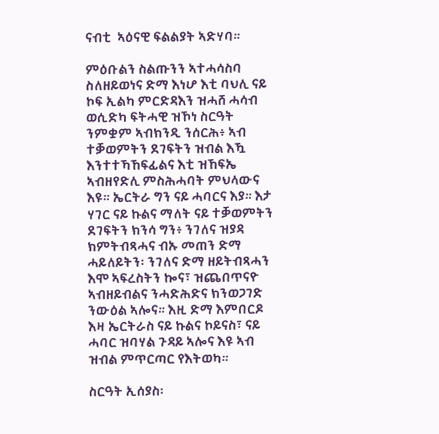ናብቲ  ኣዕናዊ ፍልልያት ኣድሃባ።

ምዕቡልን ስልጡንን ኣተሓሳስባ ስለዘይወነና ድማ እነሆ እቲ ባህሊ ናይ ኮፍ ኢልካ ምርድዳእን ዝሓሸ ሓሳብ ወሲድካ ፍትሓዊ ዝኾነ ስርዓት ንምቋም ኣብክንዲ ንሰርሕ፥ ኣብ ተቓወምትን ደገፍትን ዝብል እዃ እንተተኻኸፍፊልና እቲ ዝኸፍኤ ኣብዘየድሊ ምስሕሓባት ምህላውና እዩ። ኤርትራ ግን ናይ ሓባርና እያ። እታ ሃገር ናይ ኩልና ማለት ናይ ተቓወምትን ደገፍትን ክንሳ ግን፥ ንገለና ዝያዳ ክምትብጻሓና ብኡ መጠን ድማ ሓይለይትን፡ ንገለና ድማ ዘይትብጻሓን እሞ ኣፍረስትን ኰና፣ ዝጨበጥናዮ ኣብዘይብልና ንሓድሕድና ክንወጋገድ ንውዕል ኣሎና። እዚ ድማ እምበርዶ እዛ ኤርትራስ ናይ ኩልና ኮይናስ፣ ናይ ሓባር ዝባሃል ጉዳይ ኣሎና እዩ ኣብ ዝብል ምጥርጣር የእትወካ።

ስርዓት ኢሰያስ፡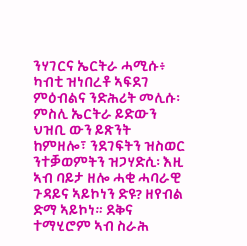ንሃገርና ኤርትራ ሓሚሱ፥ ካብቲ ዝነበረቶ ኣፍደገ  ምዕብልና ንድሕሪት መሊሱ፡ ምስሊ ኤርትራ ይድውን ህዝቢ ውን ይጽንት ከምዘሎ፣ ንደገፍትን ዝስወር ንተቓወምትን ዝጋሃድሲ፡ እዚ ኣብ ባይታ ዘሎ ሓቂ ሓባራዊ ጉዳይና ኣይኮነን ድዩ? ዘየብል ድማ ኣይኮነ። ደቅና ተማሂሮም ኣብ ስራሕ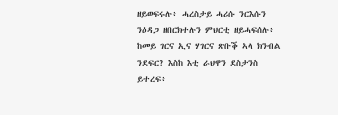ዘይወፍሩሉ፥ ሓረስታይ ሓሪሱ ንርእሱን ንዕዳጋ ዘበርክተሉን ምህርቲ ዘይሓፍሰሉ፥ ከመይ ገርና ኢና ሃገርና ጽቡቕ ኣላ ክንብል ንደፍር? እስከ እቲ ራህዋን ደስታንስ ይተረፍ፥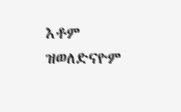እቶም ዝወለድናዮም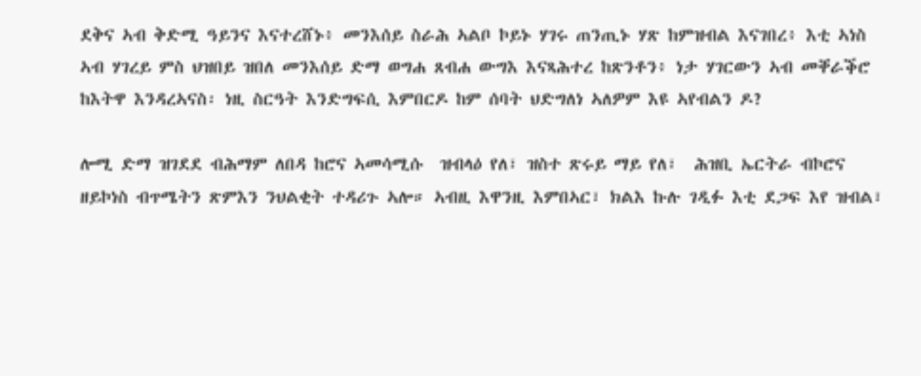ደቅና ኣብ ቅድሚ ዓይንና እናተረሸኑ፥ መንእሰይ ስራሕ ኣልቦ ኮይኑ ሃገሩ ጠንጢኑ ሃጽ ከምዝብል እናገበረ፥ እቲ ኣነስ ኣብ ሃገረይ ምስ ህዝበይ ዝበለ መንእሰይ ድማ ወግሐ ጸብሐ ውግእ እናጻሕተረ ከጽንቶን፥ ነታ ሃገርውን ኣብ መቐራቕሮ ከእትዋ እንዳረኣናስ፡ ነዚ ስርዓት እንድግፍሲ እምበርዶ ከም ሰባት ህድግለነ ኣለዎም እዩ ኣየብልን ዶ?

ሎሚ ድማ ዝገደደ ብሕማም ለበዳ ከሮና ኣመሳሚሱ  ዝብላዕ የለ፣ ዝስተ ጽሩይ ማይ የለ፣  ሕዝቢ ኤርትራ ብኮሮና ዘይኮነስ ብጥሜትን ጽምእን ንህልቂት ተዳሪጉ ኣሎ። ኣብዚ እዋንዚ እምበኣር፣ ክልእ ኩሉ ገዲፉ እቲ ደጋፍ እየ ዝብል፣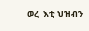ወረ  እቲ ህዝብን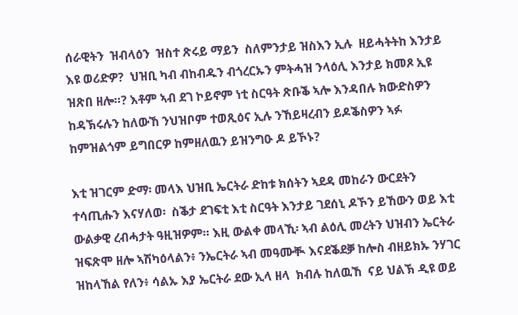ሰራዊትን  ዝብላዕን  ዝስተ ጽሩይ ማይን  ስለምንታይ ዝስእን ኢሉ  ዘይሓትትከ እንታይ እዩ ወሪድዎ?  ህዝቢ ካብ ብከብዱን ብጎረርኡን ምትሓዝ ንላዕሊ እንታይ ክመጾ ኢዩ ዝጽበ ዘሎ።? እቶም ኣብ ደገ ኮይኖም ነቲ ስርዓት ጽቡቕ ኣሎ እንዳበሉ ክውድስዎን ከዳኽሩሉን ከለውኸ ንህዝቦም ተወጺዕና ኢሉ ንኸይዛረብን ይዶቕስዎን ኣፉ ከምዝልጎም ይግበርዎ ከምዘለዉን ይዝንግዑ ዶ ይኾኑ?

እቲ ዝገርም ድማ፡ መላእ ህዝቢ ኤርትራ ድከቱ ክሰትን ኣደዳ መከራን ውርደትን ተሳጢሑን እናሃለወ፡  ስቕታ ደገፍቲ እቲ ስርዓት እንታይ ገደሰኒ ዶኾን ይኸውን ወይ እቲ ውልቃዊ ረብሓታት ዓዚዝዎም። እዚ ውልቀ መላኺ፡ ኣብ ልዕሊ መረትን ህዝብን ኤርትራ ዝፍጽሞ ዘሎ ኣሽካዕላልን፥ ንኤርትራ ኣብ መዓሙቚ እናደቕደቓ ከሎስ ብዘይክኡ ንሃገር ዝከላኸል የለን፥ ሳልኡ እያ ኤርትራ ደው ኢላ ዘላ  ክብሉ ከለዉኸ  ናይ ህልኽ ዲዩ ወይ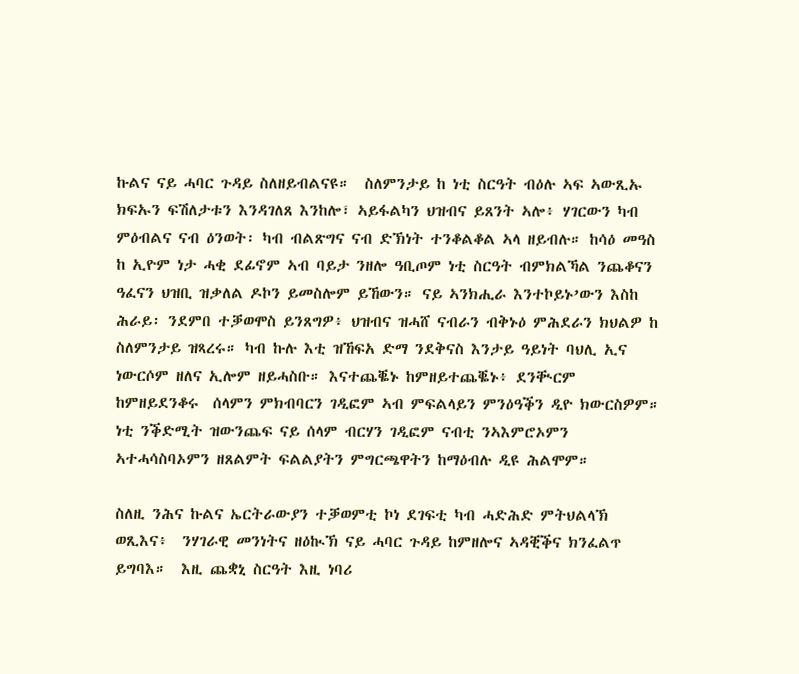ኩልና ናይ ሓባር ጉዳይ ስለዘይብልናዩ።  ስለምንታይ ከ ነቲ ስርዓት ብዕሉ ኣፍ ኣውጺኡ ክፍኡን ፍሽለታቱን እንዳገለጸ እንከሎ፣ ኣይፋልካን ህዝብና ይጸንት ኣሎ፥ ሃገርውን ካብ ምዕብልና ናብ ዕንወት፡ ካብ ብልጽግና ናብ ድኽነት ተንቆልቆል ኣላ ዘይብሉ። ከሳዕ መዓስ ከ ኢዮም ነታ ሓቂ ደፊኖም ኣብ ባይታ ንዘሎ ዓቢጦም ነቲ ስርዓት ብምክልኻል ንጨቆናን ዓፈናን ህዝቢ ዝቃለል ዶኮን ይመስሎም ይኸውን። ናይ ኣንክሒራ እንተኮይኑ’ውን እስከ ሕራይ፡ ንደምበ ተቓወሞስ ይንጸግዎ፥ ህዝብና ዝሓሸ ናብራን ብቅኑዕ ምሕደራን ክህልዎ ከ ስለምንታይ ዝጻረሩ። ካብ ኩሉ እቲ ዝኸፍአ ድማ ንደቅናስ እንታይ ዓይነት ባህሊ ኢና ነውርሶም ዘለና ኢሎም ዘይሓስቡ። እናተጨቘኑ ከምዘይተጨቘኑ፥ ደንቚርም ከምዘይደንቆሩ  ሰላምን ምክብባርን ገዲፎም ኣብ ምፍልላይን ምንዕዓቕን ዲዮ ክውርስዎም። ነቲ ንቕድሚት ዝውንጨፍ ናይ ሰላም ብርሃን ገዲፎም ናብቲ ንኣእምሮኦምን ኣተሓሳስባኦምን ዘጸልምት ፍልልያትን ምግርጫዋትን ከማዕብሉ ዲዩ ሕልሞም።

ስለዚ ንሕና ኩልና ኤርትራውያን ተቓወምቲ ኮነ ደገፍቲ ካብ ሓድሕድ ምትህልላኽ ወጺእና፥  ንሃገራዊ መንነትና ዘዕኲኽ ናይ ሓባር ጉዳይ ከምዘሎና ኣዳቒቕና ክንፈልጥ ይግባእ።  እዚ ጨቋኒ ስርዓት እዚ ነባሪ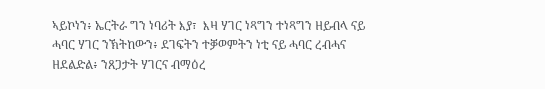ኣይኮነን፥ ኤርትራ ግን ነባሪት እያ፣  እዛ ሃገር ነጻግን ተነጻግን ዘይብላ ናይ ሓባር ሃገር ንኽትከውን፥ ደገፍትን ተቓወምትን ነቲ ናይ ሓባር ረብሓና ዘደልድል፥ ንጸጋታት ሃገርና ብማዕረ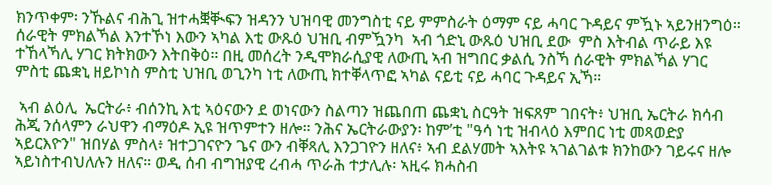ክንጥቀም፡ ንኹልና ብሕጊ ዝተሓቛቚፍን ዝዳንን ህዝባዊ መንግስቲ ናይ ምምስራት ዕማም ናይ ሓባር ጉዳይና ምዃኑ ኣይንዘንግዕ። ሰራዊት ምክልኻል እንተኾነ እውን ኣካል እቲ ውጹዕ ህዝቢ ብምዃንካ  ኣብ ጎድኒ ውጹዕ ህዝቢ ደው  ምስ እትብል ጥራይ እዩ ተኸላኻሊ ሃገር ክትክውን እትበቅዕ። በዚ መሰረት ንዲሞክራሲያዊ ለውጢ ኣብ ዝግበር ቃልሲ ንስኻ ሰራዊት ምክልኻል ሃገር ምስቲ ጨቋኒ ዘይኮነስ ምስቲ ህዝቢ ወጊንካ ነቲ ለውጢ ክተቐላጥፎ ኣካል ናይቲ ናይ ሓባር ጉዳይና ኢኻ።

 ኣብ ልዕሊ  ኤርትራ፥ ብሰንኪ እቲ ኣዕናውን ደ ወነናውን ስልጣን ዝጨበጠ ጨቋኒ ስርዓት ዝፍጸም ገበናት፥ ህዝቢ ኤርትራ ክሳብ ሕጂ ንሰላምን ራህዋን ብማዕዶ ኢዩ ዝጥምተን ዘሎ። ንሕና ኤርትራውያን፡ ከም’ቲ "ዓሳ ነቲ ዝብላዕ እምበር ነቲ መጻወድያ ኣይርእዮን" ዝበሃል ምስላ፥ ዝተጋገናዮን ጌና ውን ብቐጻሊ እንጋገዮን ዘለና፥ ኣብ ደልሃመት ኣእትዩ ኣገልገልቱ ክንከውን ገይሩና ዘሎ ኣይነስተብህለሉን ዘለና። ወዲ ሰብ ብግዝያዊ ረብሓ ጥራሕ ተታሊሉ፡ ኣዚሩ ክሓስብ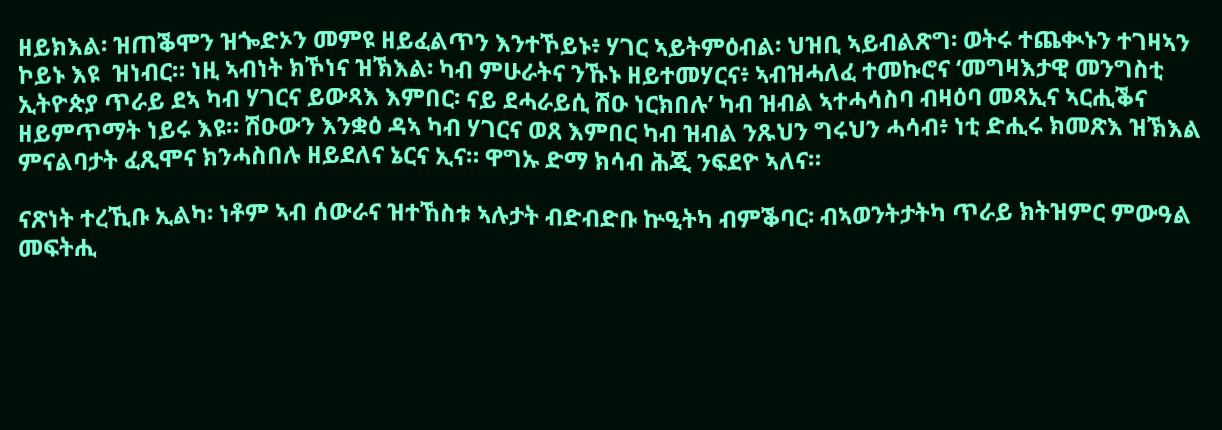ዘይክእል፡ ዝጠቕሞን ዝጐድኦን መምዩ ዘይፈልጥን እንተኾይኑ፥ ሃገር ኣይትምዕብል፡ ህዝቢ ኣይብልጽግ፡ ወትሩ ተጨቊኑን ተገዛኣን ኮይኑ እዩ  ዝነብር። ነዚ ኣብነት ክኾነና ዝኽእል፡ ካብ ምሁራትና ንኹኑ ዘይተመሃርና፥ ኣብዝሓለፈ ተመኩሮና ‘መግዛእታዊ መንግስቲ ኢትዮጵያ ጥራይ ደኣ ካብ ሃገርና ይውጻእ እምበር፡ ናይ ደሓራይሲ ሽዑ ነርክበሉ’ ካብ ዝብል ኣተሓሳስባ ብዛዕባ መጻኢና ኣርሒቕና ዘይምጥማት ነይሩ እዩ። ሽዑውን እንቋዕ ዳኣ ካብ ሃገርና ወጸ እምበር ካብ ዝብል ንጹህን ግሩህን ሓሳብ፥ ነቲ ድሒሩ ክመጽእ ዝኽእል ምናልባታት ፈጺሞና ክንሓስበሉ ዘይደለና ኔርና ኢና። ዋግኡ ድማ ክሳብ ሕጂ ንፍደዮ ኣለና።

ናጽነት ተረኺቡ ኢልካ፡ ነቶም ኣብ ሰውራና ዝተኸስቱ ኣሉታት ብድብድቡ ኵዒትካ ብምቕባር፡ ብኣወንትታትካ ጥራይ ክትዝምር ምውዓል መፍትሒ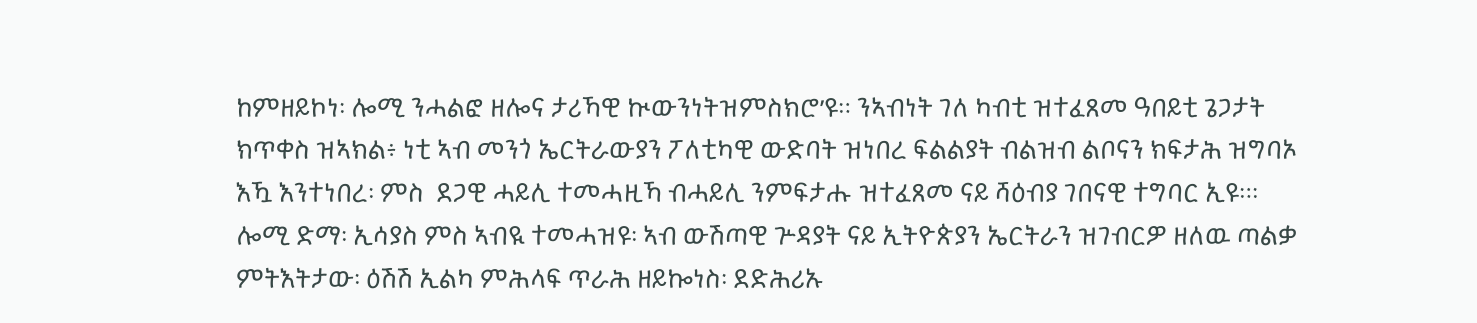ከምዘይኮነ፡ ሎሚ ንሓልፎ ዘሎና ታሪኻዊ ኲውንነትዝምስክሮ’ዩ። ንኣብነት ገለ ካብቲ ዝተፈጸመ ዓበይቲ ጌጋታት ክጥቀስ ዝኣክል፥ ነቲ ኣብ መንጎ ኤርትራውያን ፖለቲካዊ ውድባት ዝነበረ ፍልልያት ብልዝብ ልቦናን ክፍታሕ ዝግባኦ እዃ እንተነበረ፡ ምስ  ደጋዊ ሓይሊ ተመሓዚኻ ብሓይሊ ንምፍታሑ ዝተፈጸመ ናይ ሻዕብያ ገበናዊ ተግባር ኢዩ።፡  ሎሚ ድማ፡ ኢሳያስ ምስ ኣብዪ ተመሓዝዩ፡ ኣብ ውሽጣዊ ጕዳያት ናይ ኢትዮጵያን ኤርትራን ዝገብርዎ ዘለዉ ጣልቃ ምትእትታው፡ ዕሽሽ ኢልካ ምሕላፍ ጥራሕ ዘይኰነስ፡ ደድሕሪኡ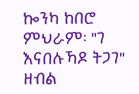ኰንካ ከበሮ ምህራም፡ "ገ እናበሉኻዶ ትጋገ" ዘብል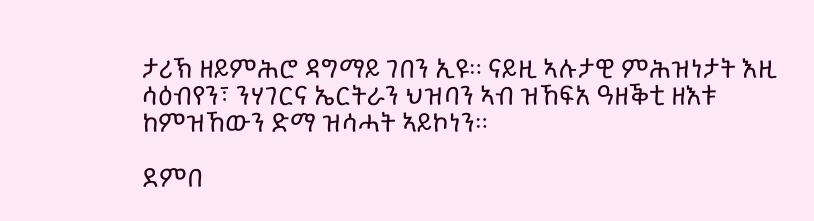ታሪኽ ዘይምሕሮ ዳግማይ ገበን ኢዩ። ናይዚ ኣሉታዊ ምሕዝነታት እዚ ሳዕብየን፣ ንሃገርና ኤርትራን ህዝባን ኣብ ዝኸፍአ ዓዘቕቲ ዘእቱ ከምዝኸውን ድማ ዝሳሓት ኣይኮነን።

ደምበ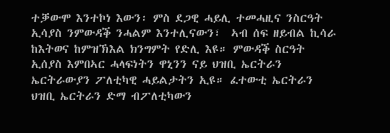ተቓውሞ እንተኮነ እውን፡ ምስ ደጋዊ ሓይሊ ተመሓዚና ንስርዓት ኢሳያስ ንምውዳቕ ንሓልም እንተሊናውን፣  ኣብ ሰፍ ዘይብል ኪሳራ ከእትወና ከምዝኽእል ክንግምት የድሊ እዩ። ምውዳቕ ስርዓት ኢሰያስ እምበኣር ሓላፍነትን ዋኒንን ናይ ህዝቢ ኤርትራን ኤርትራውያን ፖለቲካዊ ሓይልታትን ኢዩ። ፈተውቲ ኤርትራን ህዝቢ ኤርትራን ድማ ብፖለቲካውን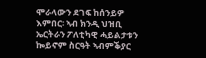ሞራላውን ደገፍ ከሰንይዎ እምበር፡ ኣብ ክንዲ ህዝቢ ኤርትራን ፖለቲካዊ ሓይልታቱን ኰይኖም ስርዓት ኣብምቕያር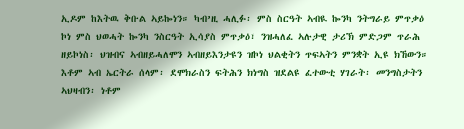ኢዶም ከእትዉ ቅቡል ኣይኰነን። ካብ’ዚ ሓሊፉ፡ ምስ ስርዓት ኣብዪ ኰንካ ንትግራይ ምጥቃዕ ኮነ ምስ ህወሓት ኰንካ ንስርዓት ኢሳያስ ምጥቃዕ፣ ንዝሓለፈ ኣሉታዊ ታሪኽ ምድጋም ጥራሕ ዘይኮነስ፡ ህዝብና ኣብዘይሓለሞን ኣብዘይእንታዩን ዝኮነ ህልቂትን ጥፍኣትን ምንቋት ኢዩ ክኸውን። እቶም ኣብ ኤርትራ ሰላም፡ ደሞክራስን ፍትሕን ክነግስ ዝደልዩ ፈተውቲ ሃገራት፡ መንግስታትን ኣህዛብን፡ ነቶም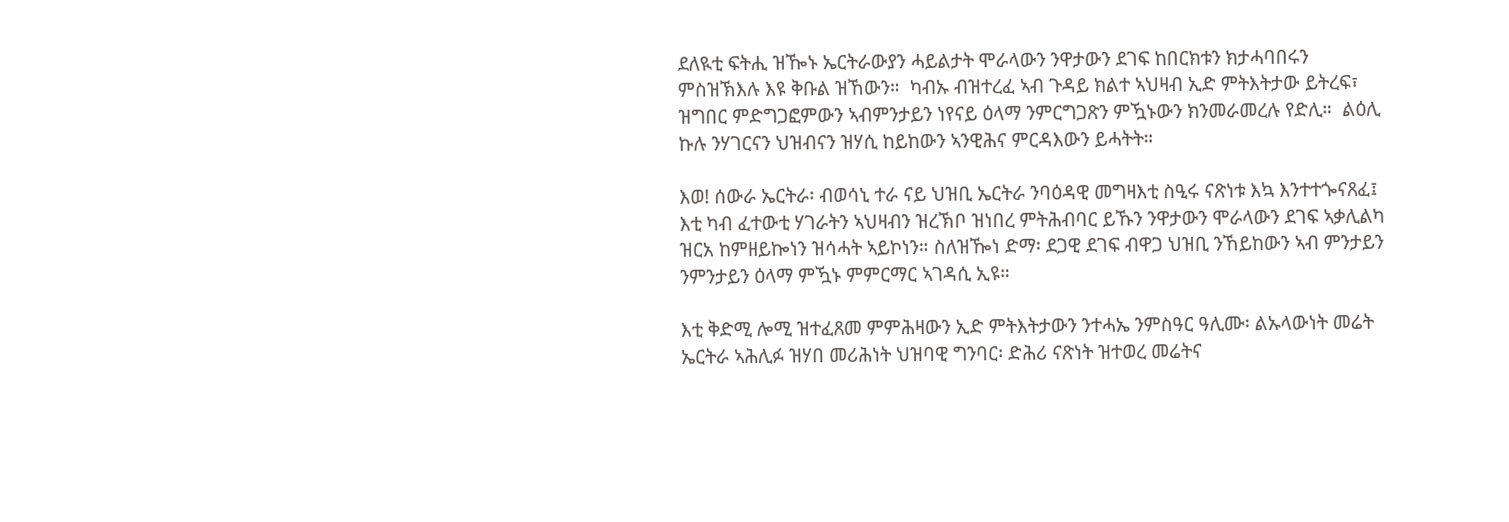ደለዪቲ ፍትሒ ዝዀኑ ኤርትራውያን ሓይልታት ሞራላውን ንዋታውን ደገፍ ከበርክቱን ክታሓባበሩን ምስዝኽእሉ እዩ ቅቡል ዝኸውን።  ካብኡ ብዝተረፈ ኣብ ጉዳይ ክልተ ኣህዛብ ኢድ ምትእትታው ይትረፍ፣ ዝግበር ምድግጋፎምውን ኣብምንታይን ነየናይ ዕላማ ንምርግጋጽን ምዃኑውን ክንመራመረሉ የድሊ።  ልዕሊ ኩሉ ንሃገርናን ህዝብናን ዝሃሲ ከይከውን ኣንዊሕና ምርዳእውን ይሓትት።

እወ! ሰውራ ኤርትራ፡ ብወሳኒ ተራ ናይ ህዝቢ ኤርትራ ንባዕዳዊ መግዛእቲ ስዒሩ ናጽነቱ እኳ እንተተጐናጸፈ፤ እቲ ካብ ፈተውቲ ሃገራትን ኣህዛብን ዝረኽቦ ዝነበረ ምትሕብባር ይኹን ንዋታውን ሞራላውን ደገፍ ኣቃሊልካ ዝርአ ከምዘይኰነን ዝሳሓት ኣይኮነን። ስለዝዀነ ድማ፡ ደጋዊ ደገፍ ብዋጋ ህዝቢ ንኸይከውን ኣብ ምንታይን ንምንታይን ዕላማ ምዃኑ ምምርማር ኣገዳሲ ኢዩ።

እቲ ቅድሚ ሎሚ ዝተፈጸመ ምምሕዛውን ኢድ ምትእትታውን ንተሓኤ ንምስዓር ዓሊሙ፡ ልኡላውነት መሬት ኤርትራ ኣሕሊፉ ዝሃበ መሪሕነት ህዝባዊ ግንባር፡ ድሕሪ ናጽነት ዝተወረ መሬትና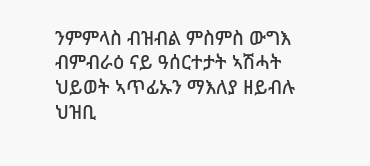ንምምላስ ብዝብል ምስምስ ውግእ ብምብራዕ ናይ ዓሰርተታት ኣሽሓት ህይወት ኣጥፊኡን ማእለያ ዘይብሉ ህዝቢ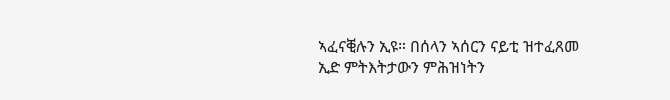ኣፈናቒሉን ኢዩ። በሰላን ኣሰርን ናይቲ ዝተፈጸመ ኢድ ምትእትታውን ምሕዝነትን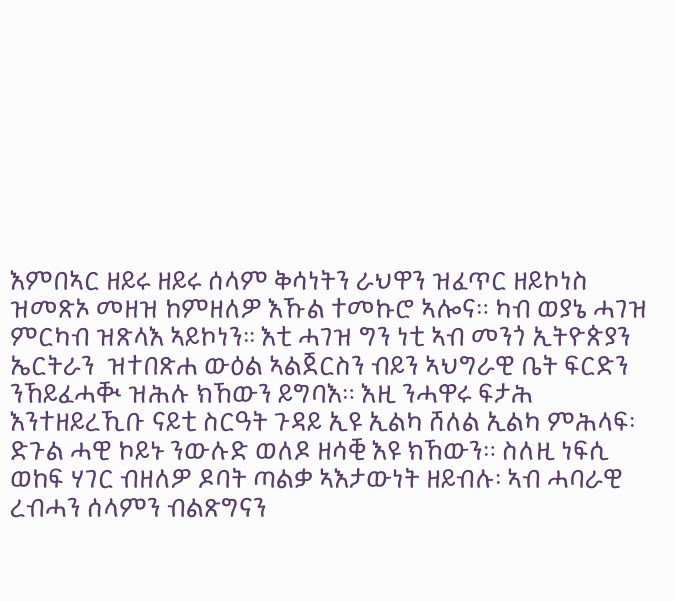እምበኣር ዘይሩ ዘይሩ ሰላም ቅሳነትን ራህዋን ዝፈጥር ዘይኮነስ ዝመጽኦ መዘዝ ከምዘለዎ እኹል ተመኩሮ ኣሎና። ካብ ወያኔ ሓገዝ ምርካብ ዝጽላእ ኣይኮነን፡፡ እቲ ሓገዝ ግን ነቲ ኣብ መንጎ ኢትዮጵያን ኤርትራን  ዝተበጽሐ ውዕል ኣልጀርስን ብይን ኣህግራዊ ቤት ፍርድን ንኸይፈሓቚ ዝሕሉ ክኸውን ይግባእ። እዚ ንሓዋሩ ፍታሕ እንተዘይረኺቡ ናይቲ ስርዓት ጉዳይ ኢዩ ኢልካ ሸለል ኢልካ ምሕላፍ፡ ድጉል ሓዊ ኮይኑ ንውሉድ ወለዶ ዘሳቒ እዩ ክኸውን። ስለዚ ነፍሲ ወከፍ ሃገር ብዘለዎ ዶባት ጣልቃ ኣእታውነት ዘይብሉ፡ ኣብ ሓባራዊ ረብሓን ሰላምን ብልጽግናን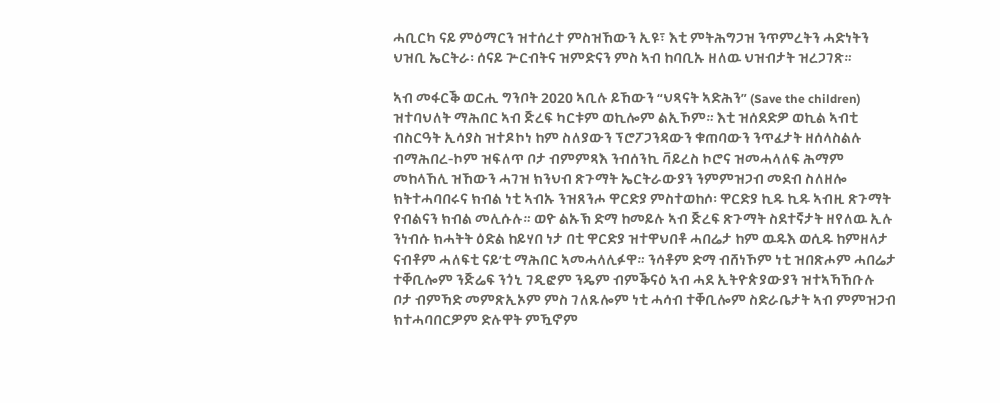ሓቢርካ ናይ ምዕማርን ዝተሰረተ ምስዝኸውን ኢዩ፣ እቲ ምትሕግጋዝ ንጥምረትን ሓድነትን ህዝቢ ኤርትራ፡ ሰናይ ጕርብትና ዝምድናን ምስ ኣብ ከባቢኡ ዘለዉ ህዝብታት ዝረጋገጽ።

ኣብ መፋርቕ ወርሒ ግንቦት 2020 ኣቢሉ ይኸውን “ህጻናት ኣድሕን” (Save the children) ዝተባህለት ማሕበር ኣብ ጅረፍ ካርቱም ወኪሎም ልኢኾም። እቲ ዝሰደድዎ ወኪል ኣብቲ ብስርዓት ኢሳያስ ዝተዶኮነ ከም ስለያውን ፕሮፖጋንዳውን ቁጠባውን ንጥፈታት ዘሰላስልሉ ብማሕበረ-ኮም ዝፍለጥ ቦታ ብምምጻእ ንብሰንኪ ቫይረስ ኮሮና ዝመሓላለፍ ሕማም መከላኸሊ ዝኸውን ሓገዝ ክንህብ ጽጉማት ኤርትራውያን ንምምዝጋብ መደብ ስለዘሎ ክትተሓባበሩና ክብል ነቲ ኣብኡ ንዝጸንሖ ዋርድያ ምስተወከሶ፡ ዋርድያ ኪዱ ኪዱ ኣብዚ ጽጉማት የብልናን ክብል መሊሱሉ። ወዮ ልኡኽ ድማ ከመይሉ ኣብ ጅረፍ ጽጉማት ስደተኛታት ዘየለዉ ኢሉ ንነብሱ ክሓትት ዕድል ከይሃበ ነታ በቲ ዋርድያ ዝተዋህበቶ ሓበሬታ ከም ዉዱእ ወሲዱ ከምዘላታ ናብቶም ሓለፍቲ ናይ’ቲ ማሕበር ኣመሓላሊፉዋ። ንሳቶም ድማ ብሸነኾም ነቲ ዝበጽሖም ሓበሬታ ተቐቢሎም ንጅሬፍ ንጎኒ ገዲፎም ንዴም ብምቕናዕ ኣብ ሓደ ኢትዮጵያውያን ዝተኣኻኸቡሉ ቦታ ብምኻድ መምጽኢኦም ምስ ገለጹሎም ነቲ ሓሳብ ተቐቢሎም ስድራቤታት ኣብ ምምዝጋብ ክተሓባበርዎም ድሉዋት ምዃኖም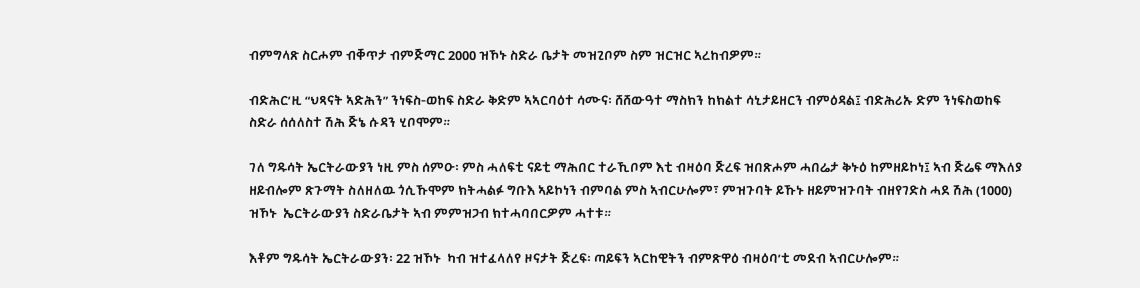ብምግላጽ ስርሖም ብቐጥታ ብምጅማር 2000 ዝኾኑ ስድራ ቤታት መዝጊቦም ስም ዝርዝር ኣረከብዎም።

ብድሕር’ዚ “ህጻናት ኣድሕን” ንነፍስ-ወከፍ ስድራ ቅድም ኣኣርባዕተ ሳሙና፡ ሸሸውዓተ ማስክን ከክልተ ሳኒታይዘርን ብምዕዳል፤ ብድሕሪኡ ድም ንነፍስወከፍ ስድራ ሰሰለስተ ሽሕ ጅኔ ሱዳን ሂቦሞም።

ገለ ግዱሳት ኤርትራውያን ነዚ ምስ ሰምዑ፡ ምስ ሓለፍቲ ናይቲ ማሕበር ተራኺቦም እቲ ብዛዕባ ጅረፍ ዝበጽሖም ሓበሬታ ቅኑዕ ከምዘይኮነ፤ ኣብ ጅሬፍ ማእለያ ዘይብሎም ጽጉማት ስለዘለዉ ጎሲኹሞም ክትሓልፉ ግቡእ ኣይኮነን ብምባል ምስ ኣብርሁሎም፣ ምዝጉባት ይኹኑ ዘይምዝጉባት ብዘየገድስ ሓደ ሽሕ (1000) ዝኾኑ  ኤርትራውያን ስድራቤታት ኣብ ምምዝጋብ ክተሓባበርዎም ሓተቱ።

እቶም ግዱሳት ኤርትራውያን፡ 22 ዝኾኑ  ካብ ዝተፈላለየ ዞናታት ጅረፍ፡ ጣይፍን ኣርከዊትን ብምጽዋዕ ብዛዕባ’ቲ መደብ ኣብርሁሎም።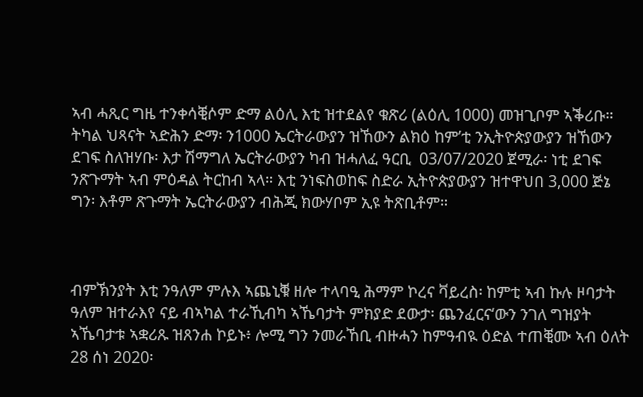ኣብ ሓጺር ግዜ ተንቀሳቒሶም ድማ ልዕሊ እቲ ዝተደልየ ቁጽሪ (ልዕሊ 1000) መዝጊቦም ኣቕሪቡ።  ትካል ህጻናት ኣድሕን ድማ፡ ን1000 ኤርትራውያን ዝኸውን ልክዕ ከም’ቲ ንኢትዮጵያውያን ዝኸውን ደገፍ ስለዝሃቡ፡ እታ ሽማግለ ኤርትራውያን ካብ ዝሓለፈ ዓርቢ  03/07/2020 ጀሚራ፡ ነቲ ደገፍ ንጽጉማት ኣብ ምዕዳል ትርከብ ኣላ። እቲ ንነፍስወከፍ ስድራ ኢትዮጵያውያን ዝተዋህበ 3,000 ጅኔ ግን፡ እቶም ጽጉማት ኤርትራውያን ብሕጂ ክውሃቦም ኢዩ ትጽቢቶም።



ብምኽንያት እቲ ንዓለም ምሉእ ኣጨኒቑ ዘሎ ተላባዒ ሕማም ኮረና ቫይረስ፡ ከምቲ ኣብ ኩሉ ዞባታት ዓለም ዝተራእየ ናይ ብኣካል ተራኺብካ ኣኼባታት ምክያድ ደውታ፡ ጨንፈርና‘ውን ንገለ ግዝያት ኣኼባታቱ ኣቋሪጹ ዝጸንሐ ኮይኑ፥ ሎሚ ግን ንመራኸቢ ብዙሓን ከምዓብዪ ዕድል ተጠቒሙ ኣብ ዕለት 28 ሰነ 2020፡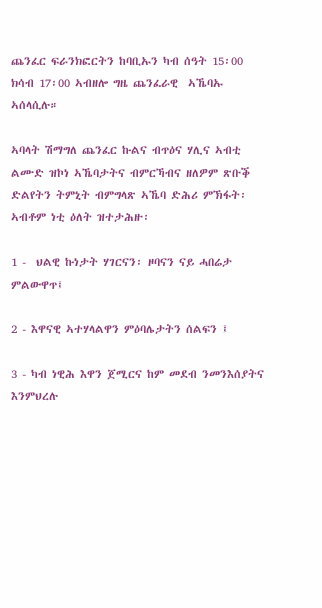ጨንፈር ፍራንክፎርትን ከባቢኡን ካብ ሰዓት 15፡00 ክሳብ 17፡00 ኣብዘሎ ግዜ ጨንፈራዊ  ኣኼባኡ  ኣሰላሲሉ።

ኣባላት ሽማግለ ጨንፈር ኩልና ብጥዕና ሃሊና ኣብቲ ልሙድ ዝኮነ ኣኼባታትና ብምርኻብና ዘለዎም ጽቡቕ ድልየትን ትምኒት ብምግላጽ ኣኼባ ድሕሪ ምኽፋት፡ ኣብቶም ነቲ ዕለት ዝተታሕዙ፡

1 -  ህልዊ ኩነታት ሃገርናን፡ ዞባናን ናይ ሓበሬታ ምልውዋጥ፤

2 - እዋናዊ ኣተሃላልዋን ምዕባሌታትን ሰልፍን ፤

3 - ካብ ነዊሕ እዋን ጀሚርና ከም መደብ ንመንእሰያትና እንምህረሉ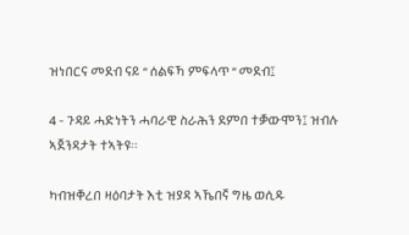ዝነበርና መደብ ናይ “ ሰልፍኻ ምፍላጥ “ መደብ፤

4 - ጉዳይ ሓድነትን ሓባራዊ ስራሕን ደምበ ተቓውሞን፤ ዝብሉ ኣጀንዳታት ተኣትዩ።

ካብዝቐረበ ዛዕባታት እቲ ዝያዳ ኣኼበኛ ግዜ ወሲዱ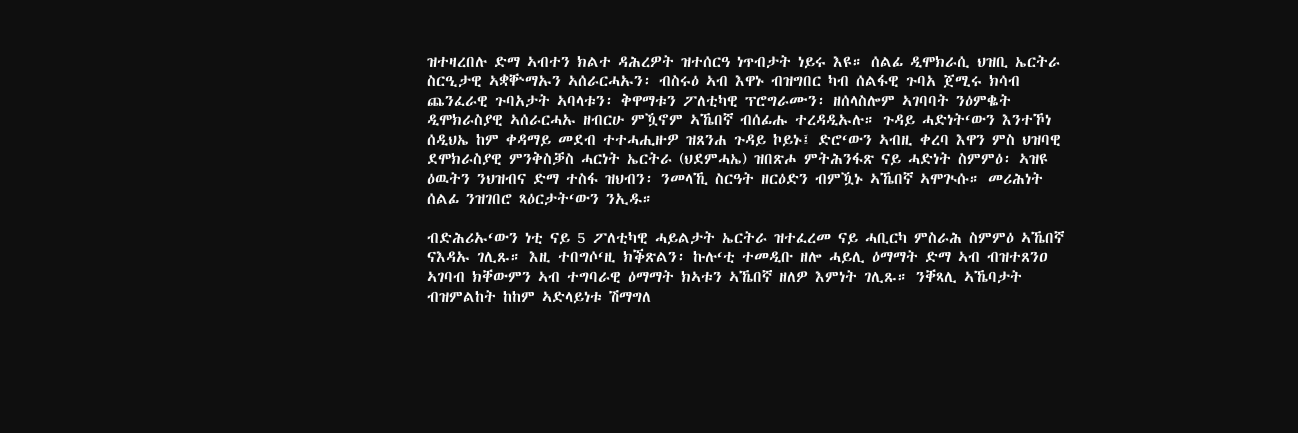ዝተዛረበሉ ድማ ኣብተን ክልተ ዳሕረዎት ዝተሰርዓ ነጥብታት ነይሩ እዩ። ሰልፊ ዲሞክራሲ ህዝቢ ኤርትራ ስርዒታዊ ኣቋቝማኡን ኣሰራርሓኡን፡ ብስሩዕ ኣብ እዋኑ ብዝግበር ካብ ሰልፋዊ ጉባአ ጀሚሩ ክሳብ ጨንፈራዊ ጉባአታት ኣባላቱን፡ ቅዋማቱን ፖለቲካዊ ፕሮግራሙን፡ ዘሰላስሎም ኣገባባት ንዕምቈት ዲሞክራስያዊ ኣሰራርሓኡ ዘብርሁ ምዃኖም ኣኼበኛ ብሰፊሑ ተረዳዲኡሉ። ጉዳይ ሓድነት‘ውን እንተኾነ  ሰዲህኤ ከም ቀዳማይ መደብ ተተሓሒዙዎ ዝጸንሐ ጉዳይ ኮይኑ፤ ድሮ‘ውን ኣብዚ ቀረባ እዋን ምስ ህዝባዊ ደሞክራስያዊ ምንቅስቓስ ሓርነት ኤርትራ (ህደምሓኤ) ዝበጽሖ ምትሕንፋጽ ናይ ሓድነት ስምምዕ፡ ኣዝዩ ዕዉትን ንህዝብና ድማ ተስፋ ዝህብን፡ ንመላኺ ስርዓት ዘርዕድን ብምዃኑ ኣኼበኛ ኣሞጒሱ። መሪሕነት ሰልፊ ንዝገበሮ ጻዕርታት‘ውን ንኢዱ።

ብድሕሪኡ‘ውን ነቲ ናይ 5 ፖለቲካዊ ሓይልታት ኤርትራ ዝተፈረመ ናይ ሓቢርካ ምስራሕ ስምምዕ ኣኼበኛ ናእዳኡ ገሊጹ። እዚ ተበግሶ‘ዚ ክቕጽልን፡ ኩሉ‘ቲ ተመዲቡ ዘሎ ሓይሊ ዕማማት ድማ ኣብ ብዝተጸንዐ ኣገባብ ክቐውምን ኣብ ተግባራዊ ዕማማት ክኣቱን ኣኼበኛ ዘለዎ እምነት ገሊጹ። ንቐጻሊ ኣኼባታት ብዝምልከት ከከም ኣድላይነቱ ሽማግለ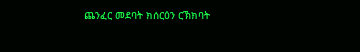ጨንፈር መደባት ክሰርዕን ርኽክባት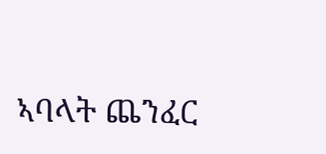ኣባላት ጨንፈር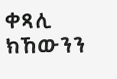ቀጻሊ ክኸውንን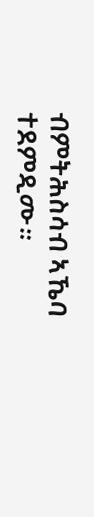ብምትሕስሳብ ኣኼባ ተደምዲሙ።